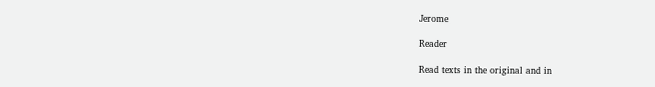Jerome

Reader

Read texts in the original and in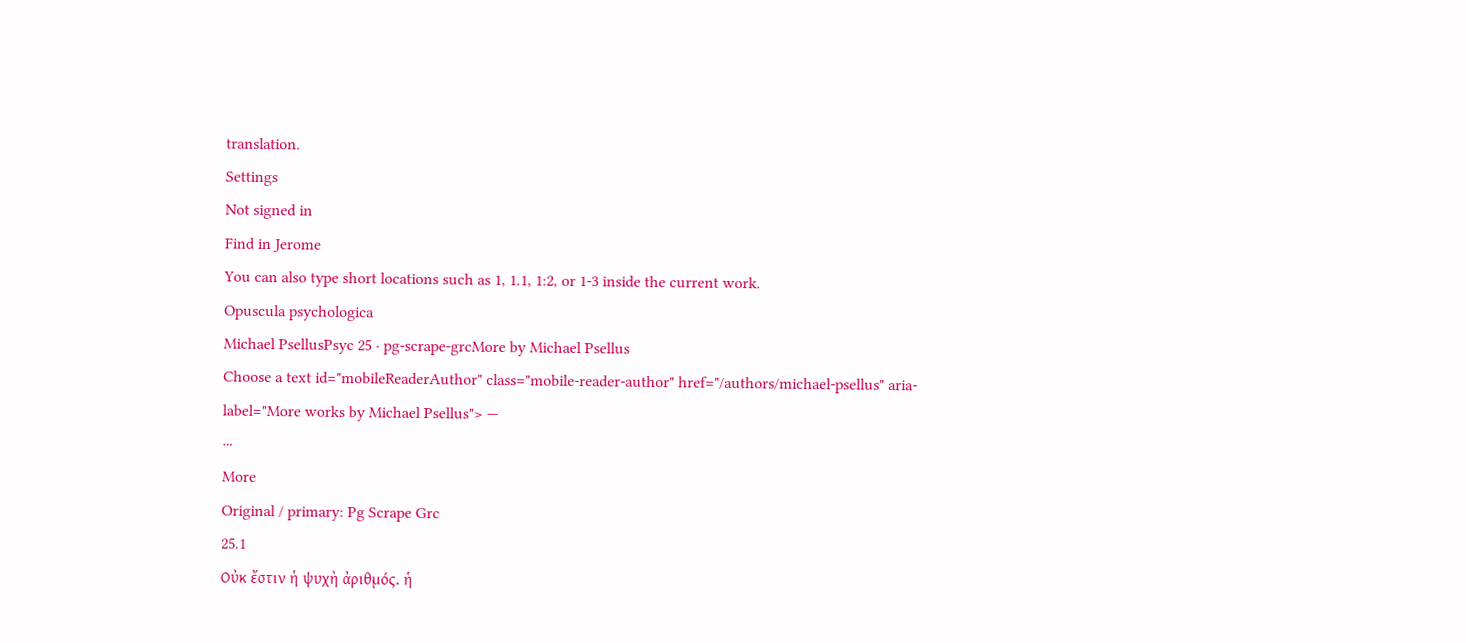translation.
Settings
Not signed in
Find in Jerome
You can also type short locations such as 1, 1.1, 1:2, or 1-3 inside the current work.
Opuscula psychologica
Michael PsellusPsyc 25 · pg-scrape-grcMore by Michael Psellus
Choose a text id="mobileReaderAuthor" class="mobile-reader-author" href="/authors/michael-psellus" aria-label="More works by Michael Psellus"> —
⋯
More
Original / primary: Pg Scrape Grc
25.1
Οὐκ ἔστιν ἡ ψυχὴ ἀριθμός. ἡ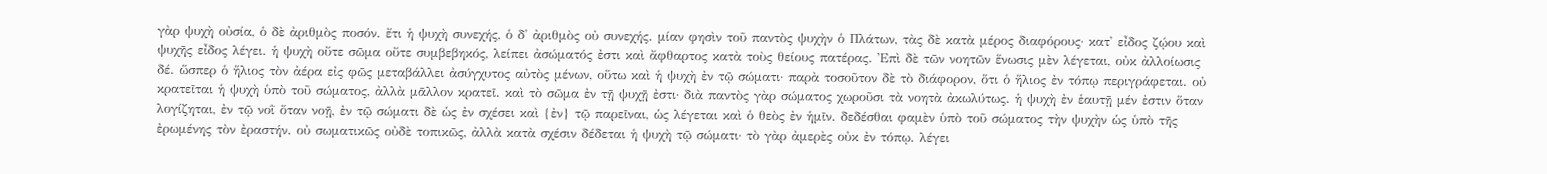γὰρ ψυχὴ οὐσία, ὁ δὲ ἀριθμὸς ποσόν. ἔτι ἡ ψυχὴ συνεχής, ὁ δ' ἀριθμὸς οὐ συνεχής. μίαν φησὶν τοῦ παντὸς ψυχὴν ὁ Πλάτων, τὰς δὲ κατὰ μέρος διαφόρους· κατ' εἶδος ζῴου καὶ ψυχῆς εἶδος λέγει. ἡ ψυχὴ οὔτε σῶμα οὔτε συμβεβηκός, λείπει ἀσώματός ἐστι καὶ ἄφθαρτος κατὰ τοὺς θείους πατέρας. Ἐπὶ δὲ τῶν νοητῶν ἕνωσις μὲν λέγεται, οὐκ ἀλλοίωσις δέ. ὥσπερ ὁ ἥλιος τὸν ἀέρα εἰς φῶς μεταβάλλει ἀσύγχυτος αὐτὸς μένων, οὕτω καὶ ἡ ψυχὴ ἐν τῷ σώματι· παρὰ τοσοῦτον δὲ τὸ διάφορον, ὅτι ὁ ἥλιος ἐν τόπῳ περιγράφεται. οὐ κρατεῖται ἡ ψυχὴ ὑπὸ τοῦ σώματος, ἀλλὰ μᾶλλον κρατεῖ. καὶ τὸ σῶμα ἐν τῇ ψυχῇ ἐστι· διὰ παντὸς γὰρ σώματος χωροῦσι τὰ νοητὰ ἀκωλύτως. ἡ ψυχὴ ἐν ἑαυτῇ μέν ἐστιν ὅταν λογίζηται, ἐν τῷ νοῒ ὅταν νοῇ, ἐν τῷ σώματι δὲ ὡς ἐν σχέσει καὶ {ἐν} τῷ παρεῖναι, ὡς λέγεται καὶ ὁ θεὸς ἐν ἡμῖν. δεδέσθαι φαμὲν ὑπὸ τοῦ σώματος τὴν ψυχὴν ὡς ὑπὸ τῆς ἐρωμένης τὸν ἐραστήν. οὐ σωματικῶς οὐδὲ τοπικῶς, ἀλλὰ κατὰ σχέσιν δέδεται ἡ ψυχὴ τῷ σώματι· τὸ γὰρ ἀμερὲς οὐκ ἐν τόπῳ. λέγει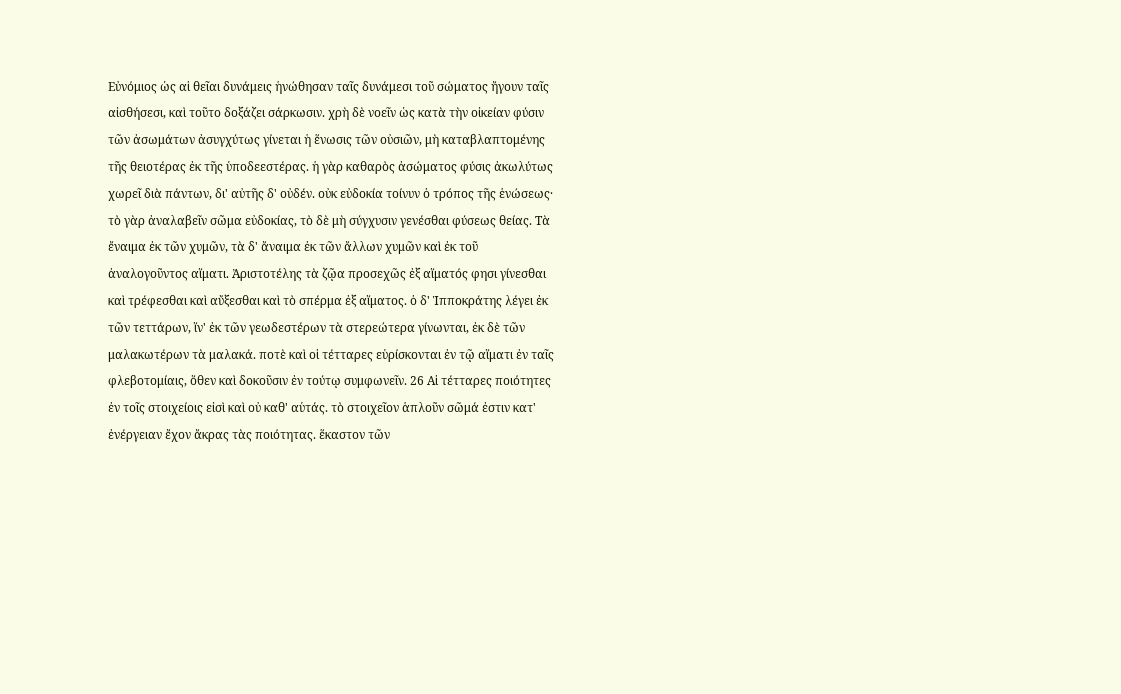Εὐνόμιος ὡς αἱ θεῖαι δυνάμεις ἡνώθησαν ταῖς δυνάμεσι τοῦ σώματος ἤγουν ταῖς αἰσθήσεσι, καὶ τοῦτο δοξάζει σάρκωσιν. χρὴ δὲ νοεῖν ὡς κατὰ τὴν οἰκείαν φύσιν τῶν ἀσωμάτων ἀσυγχύτως γίνεται ἡ ἕνωσις τῶν οὐσιῶν, μὴ καταβλαπτομένης τῆς θειοτέρας ἐκ τῆς ὑποδεεστέρας. ἡ γὰρ καθαρὸς ἀσώματος φύσις ἀκωλύτως χωρεῖ διὰ πάντων, δι' αὐτῆς δ' οὐδέν. οὐκ εὐδοκία τοίνυν ὁ τρόπος τῆς ἑνώσεως· τὸ γὰρ ἀναλαβεῖν σῶμα εὐδοκίας, τὸ δὲ μὴ σύγχυσιν γενέσθαι φύσεως θείας. Τὰ ἔναιμα ἐκ τῶν χυμῶν, τὰ δ' ἄναιμα ἐκ τῶν ἄλλων χυμῶν καὶ ἐκ τοῦ ἀναλογοῦντος αἵματι. Ἀριστοτέλης τὰ ζῷα προσεχῶς ἐξ αἵματός φησι γίνεσθαι καὶ τρέφεσθαι καὶ αὔξεσθαι καὶ τὸ σπέρμα ἐξ αἵματος. ὁ δ' Ἱπποκράτης λέγει ἐκ τῶν τεττάρων, ἵν' ἐκ τῶν γεωδεστέρων τὰ στερεώτερα γίνωνται, ἐκ δὲ τῶν μαλακωτέρων τὰ μαλακά. ποτὲ καὶ οἱ τέτταρες εὑρίσκονται ἐν τῷ αἵματι ἐν ταῖς φλεβοτομίαις, ὅθεν καὶ δοκοῦσιν ἐν τούτῳ συμφωνεῖν. 26 Αἱ τέτταρες ποιότητες ἐν τοῖς στοιχείοις εἰσὶ καὶ οὐ καθ' αὑτάς. τὸ στοιχεῖον ἁπλοῦν σῶμά ἐστιν κατ' ἐνέργειαν ἔχον ἄκρας τὰς ποιότητας. ἕκαστον τῶν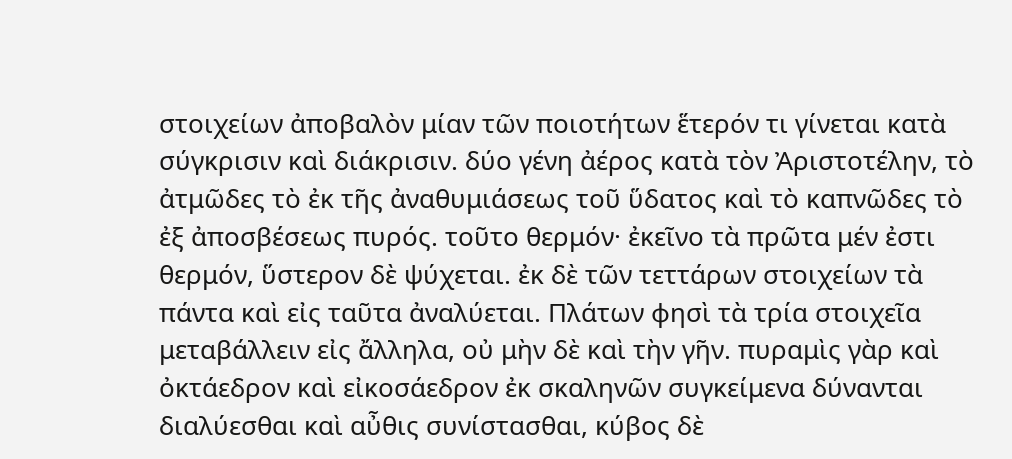στοιχείων ἀποβαλὸν μίαν τῶν ποιοτήτων ἕτερόν τι γίνεται κατὰ σύγκρισιν καὶ διάκρισιν. δύο γένη ἀέρος κατὰ τὸν Ἀριστοτέλην, τὸ ἀτμῶδες τὸ ἐκ τῆς ἀναθυμιάσεως τοῦ ὕδατος καὶ τὸ καπνῶδες τὸ ἐξ ἀποσβέσεως πυρός. τοῦτο θερμόν· ἐκεῖνο τὰ πρῶτα μέν ἐστι θερμόν, ὕστερον δὲ ψύχεται. ἐκ δὲ τῶν τεττάρων στοιχείων τὰ πάντα καὶ εἰς ταῦτα ἀναλύεται. Πλάτων φησὶ τὰ τρία στοιχεῖα μεταβάλλειν εἰς ἄλληλα, οὐ μὴν δὲ καὶ τὴν γῆν. πυραμὶς γὰρ καὶ ὀκτάεδρον καὶ εἰκοσάεδρον ἐκ σκαληνῶν συγκείμενα δύνανται διαλύεσθαι καὶ αὖθις συνίστασθαι, κύβος δὲ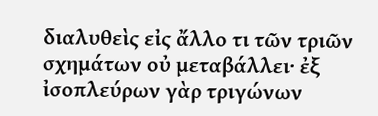διαλυθεὶς εἰς ἄλλο τι τῶν τριῶν σχημάτων οὐ μεταβάλλει· ἐξ ἰσοπλεύρων γὰρ τριγώνων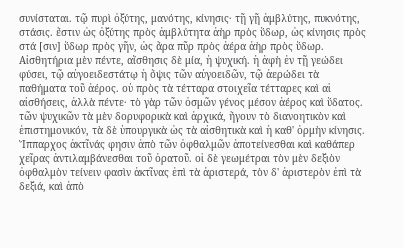συνίσταται. τῷ πυρὶ ὀξύτης, μανότης, κίνησις· τῇ γῇ ἀμβλύτης, πυκνότης, στάσις. ἔστιν ὡς ὀξύτης πρὸς ἀμβλύτητα ἀὴρ πρὸς ὕδωρ, ὡς κίνησις πρὸς στά [σιν] ὕδωρ πρὸς γῆν, ὡς ἄρα πῦρ πρὸς ἀέρα ἀὴρ πρὸς ὕδωρ. Αἰσθητήρια μὲν πέντε, αἴσθησις δὲ μία, ἡ ψυχική. ἡ ἁφὴ ἐν τῇ γεώδει φύσει, τῷ αὐγοειδεστάτῳ ἡ ὄψις τῶν αὐγοειδῶν, τῷ ἀερώδει τὰ παθήματα τοῦ ἀέρος. οὐ πρὸς τὰ τέτταρα στοιχεῖα τέτταρες καὶ αἱ αἰσθήσεις, ἀλλὰ πέντε· τὸ γὰρ τῶν ὀσμῶν γένος μέσον ἀέρος καὶ ὕδατος. τῶν ψυχικῶν τὰ μὲν δορυφορικὰ καὶ ἀρχικά, ἤγουν τὸ διανοητικὸν καὶ ἐπιστημονικόν, τὰ δὲ ὑπουργικὰ ὡς τὰ αἰσθητικὰ καὶ ἡ καθ' ὁρμὴν κίνησις. Ἵππαρχος ἀκτῖνάς φησιν ἀπὸ τῶν ὀφθαλμῶν ἀποτείνεσθαι καὶ καθάπερ χεῖρας ἀντιλαμβάνεσθαι τοῦ ὁρατοῦ. οἱ δὲ γεωμέτραι τὸν μὲν δεξιὸν ὀφθαλμὸν τείνειν φασὶν ἀκτῖνας ἐπὶ τὰ ἀριστερά, τὸν δ' ἀριστερὸν ἐπὶ τὰ δεξιά, καὶ ἀπὸ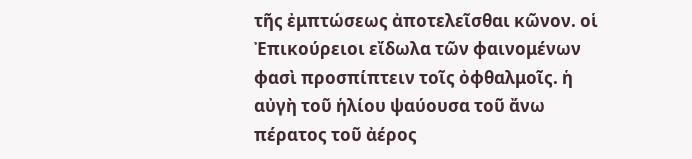τῆς ἐμπτώσεως ἀποτελεῖσθαι κῶνον. οἱ Ἐπικούρειοι εἴδωλα τῶν φαινομένων φασὶ προσπίπτειν τοῖς ὀφθαλμοῖς. ἡ αὐγὴ τοῦ ἡλίου ψαύουσα τοῦ ἄνω πέρατος τοῦ ἀέρος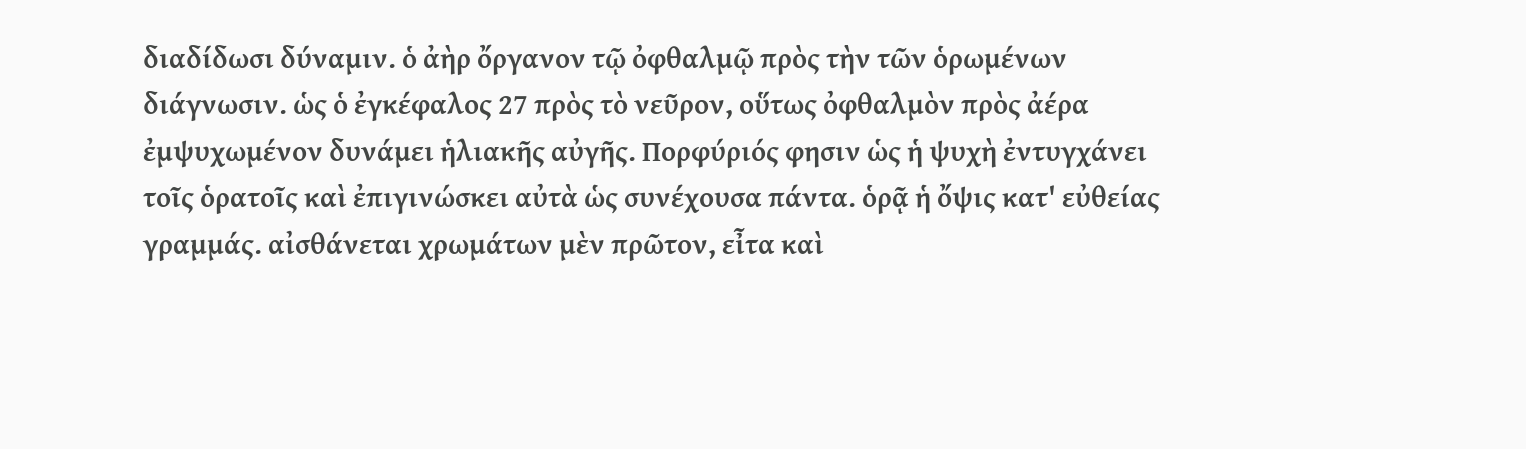διαδίδωσι δύναμιν. ὁ ἀὴρ ὄργανον τῷ ὀφθαλμῷ πρὸς τὴν τῶν ὁρωμένων διάγνωσιν. ὡς ὁ ἐγκέφαλος 27 πρὸς τὸ νεῦρον, οὕτως ὀφθαλμὸν πρὸς ἀέρα ἐμψυχωμένον δυνάμει ἡλιακῆς αὐγῆς. Πορφύριός φησιν ὡς ἡ ψυχὴ ἐντυγχάνει τοῖς ὁρατοῖς καὶ ἐπιγινώσκει αὐτὰ ὡς συνέχουσα πάντα. ὁρᾷ ἡ ὄψις κατ' εὐθείας γραμμάς. αἰσθάνεται χρωμάτων μὲν πρῶτον, εἶτα καὶ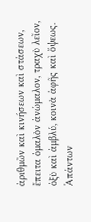ἀριθμῶν καὶ κινήσεων καὶ στάσεων, ἔπειτα ὁμαλὸν ἀνώμαλον, τραχὺ λεῖον, ὀξὺ καὶ ἀμβλύ, κοινὰ ἁφῆς καὶ ὄψεως. Ἁπάντων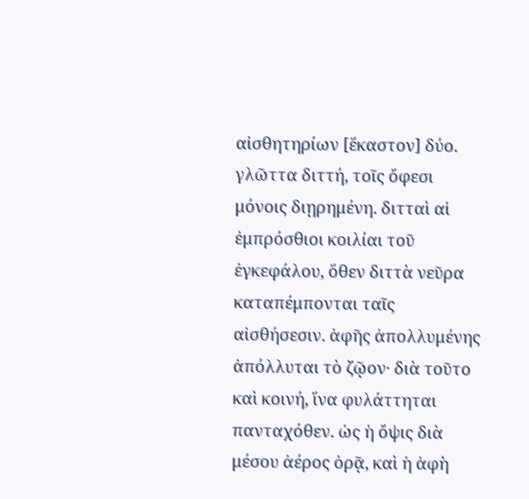αἰσθητηρίων [ἕκαστον] δύο. γλῶττα διττή, τοῖς ὄφεσι μόνοις διῃρημένη. διτταὶ αἱ ἐμπρόσθιοι κοιλίαι τοῦ ἐγκεφάλου, ὅθεν διττὰ νεῦρα καταπέμπονται ταῖς αἰσθήσεσιν. ἁφῆς ἀπολλυμένης ἀπόλλυται τὸ ζῷον· διὰ τοῦτο καὶ κοινή, ἵνα φυλάττηται πανταχόθεν. ὡς ἡ ὄψις διὰ μέσου ἀέρος ὁρᾷ, καὶ ἡ ἁφὴ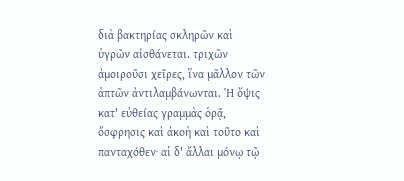διὰ βακτηρίας σκληρῶν καὶ ὑγρῶν αἰσθάνεται. τριχῶν ἀμοιροῦσι χεῖρες, ἵνα μᾶλλον τῶν ἁπτῶν ἀντιλαμβάνωνται. Ἡ ὄψις κατ' εὐθείας γραμμὰς ὁρᾷ, ὄσφρησις καὶ ἀκοὴ καὶ τοῦτο καὶ πανταχόθεν· αἱ δ' ἄλλαι μόνῳ τῷ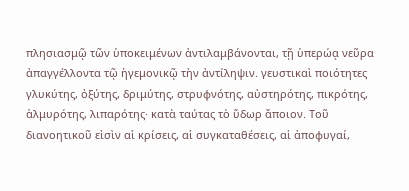πλησιασμῷ τῶν ὑποκειμένων ἀντιλαμβάνονται, τῇ ὑπερώᾳ νεῦρα ἀπαγγέλλοντα τῷ ἡγεμονικῷ τὴν ἀντίληψιν. γευστικαὶ ποιότητες γλυκύτης, ὀξύτης, δριμύτης, στρυφνότης, αὐστηρότης, πικρότης, ἁλμυρότης, λιπαρότης· κατὰ ταύτας τὸ ὕδωρ ἄποιον. Τοῦ διανοητικοῦ εἰσὶν αἱ κρίσεις, αἱ συγκαταθέσεις, αἱ ἀποφυγαί,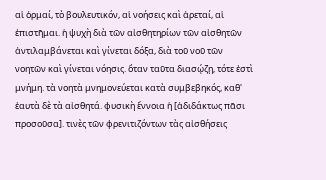αἱ ὁρμαί, τὸ βουλευτικόν, αἱ νοήσεις καὶ ἀρεταί, αἱ ἐπιστῆμαι. ἡ ψυχὴ διὰ τῶν αἰσθητηρίων τῶν αἰσθητῶν ἀντιλαμβάνεται καὶ γίνεται δόξα, διὰ τοῦ νοῦ τῶν νοητῶν καὶ γίνεται νόησις. ὅταν ταῦτα διασῴζῃ, τότε ἐστὶ μνήμη. τὰ νοητὰ μνημονεύεται κατὰ συμβεβηκός, καθ' ἑαυτὰ δὲ τὰ αἰσθητά. φυσικὴ ἔννοια ἡ [ἀδιδάκτως πᾶσι προσοῦσα]. τινὲς τῶν φρενιτιζόντων τὰς αἰσθήσεις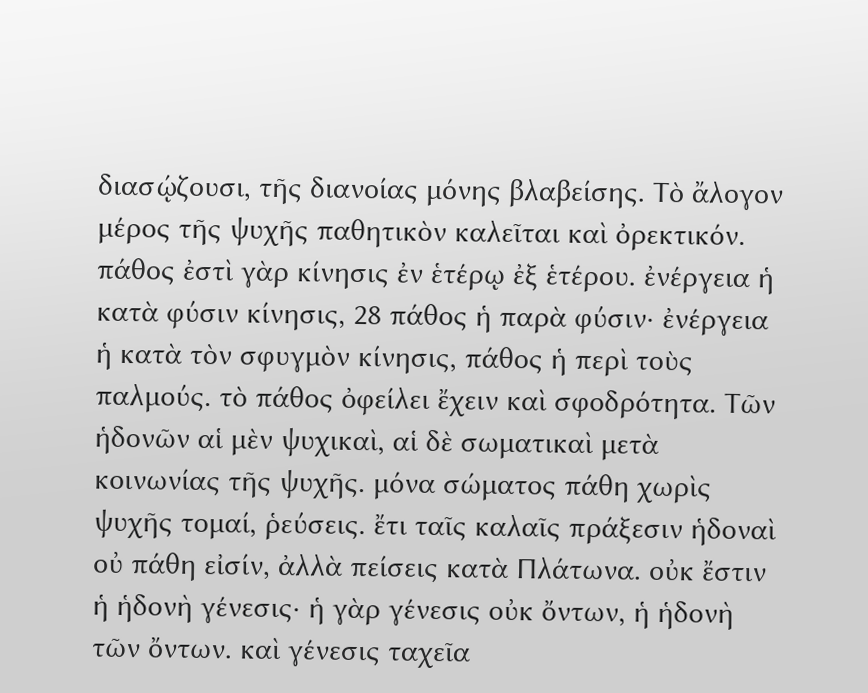διασῴζουσι, τῆς διανοίας μόνης βλαβείσης. Τὸ ἄλογον μέρος τῆς ψυχῆς παθητικὸν καλεῖται καὶ ὀρεκτικόν. πάθος ἐστὶ γὰρ κίνησις ἐν ἑτέρῳ ἐξ ἑτέρου. ἐνέργεια ἡ κατὰ φύσιν κίνησις, 28 πάθος ἡ παρὰ φύσιν· ἐνέργεια ἡ κατὰ τὸν σφυγμὸν κίνησις, πάθος ἡ περὶ τοὺς παλμούς. τὸ πάθος ὀφείλει ἔχειν καὶ σφοδρότητα. Τῶν ἡδονῶν αἱ μὲν ψυχικαὶ, αἱ δὲ σωματικαὶ μετὰ κοινωνίας τῆς ψυχῆς. μόνα σώματος πάθη χωρὶς ψυχῆς τομαί, ῥεύσεις. ἔτι ταῖς καλαῖς πράξεσιν ἡδοναὶ οὐ πάθη εἰσίν, ἀλλὰ πείσεις κατὰ Πλάτωνα. οὐκ ἔστιν ἡ ἡδονὴ γένεσις· ἡ γὰρ γένεσις οὐκ ὄντων, ἡ ἡδονὴ τῶν ὄντων. καὶ γένεσις ταχεῖα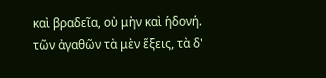καὶ βραδεῖα, οὐ μὴν καὶ ἡδονή. τῶν ἀγαθῶν τὰ μὲν ἕξεις, τὰ δ'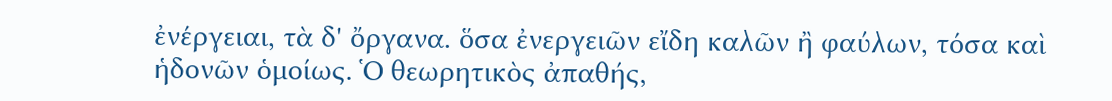ἐνέργειαι, τὰ δ' ὄργανα. ὅσα ἐνεργειῶν εἴδη καλῶν ἢ φαύλων, τόσα καὶ ἡδονῶν ὁμοίως. Ὁ θεωρητικὸς ἀπαθής,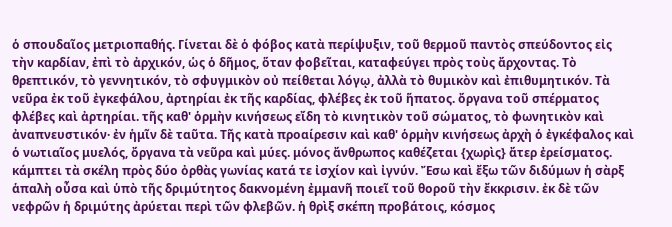ὁ σπουδαῖος μετριοπαθής. Γίνεται δὲ ὁ φόβος κατὰ περίψυξιν, τοῦ θερμοῦ παντὸς σπεύδοντος εἰς τὴν καρδίαν, ἐπὶ τὸ ἀρχικόν, ὡς ὁ δῆμος, ὅταν φοβεῖται, καταφεύγει πρὸς τοὺς ἄρχοντας. Τὸ θρεπτικόν, τὸ γεννητικόν, τὸ σφυγμικὸν οὐ πείθεται λόγῳ, ἀλλὰ τὸ θυμικὸν καὶ ἐπιθυμητικόν. Τὰ νεῦρα ἐκ τοῦ ἐγκεφάλου, ἀρτηρίαι ἐκ τῆς καρδίας, φλέβες ἐκ τοῦ ἥπατος. ὄργανα τοῦ σπέρματος φλέβες καὶ ἀρτηρίαι. τῆς καθ' ὁρμὴν κινήσεως εἴδη τὸ κινητικὸν τοῦ σώματος, τὸ φωνητικὸν καὶ ἀναπνευστικόν· ἐν ἡμῖν δὲ ταῦτα. Τῆς κατὰ προαίρεσιν καὶ καθ' ὁρμὴν κινήσεως ἀρχὴ ὁ ἐγκέφαλος καὶ ὁ νωτιαῖος μυελός, ὄργανα τὰ νεῦρα καὶ μύες. μόνος ἄνθρωπος καθέζεται {χωρὶς} ἄτερ ἐρείσματος. κάμπτει τὰ σκέλη πρὸς δύο ὀρθὰς γωνίας κατά τε ἰσχίον καὶ ἰγνύν. Ἔσω καὶ ἔξω τῶν διδύμων ἡ σὰρξ ἁπαλὴ οὖσα καὶ ὑπὸ τῆς δριμύτητος δακνομένη ἐμμανῆ ποιεῖ τοῦ θοροῦ τὴν ἔκκρισιν. ἐκ δὲ τῶν νεφρῶν ἡ δριμύτης ἀρύεται περὶ τῶν φλεβῶν. ἡ θρὶξ σκέπη προβάτοις, κόσμος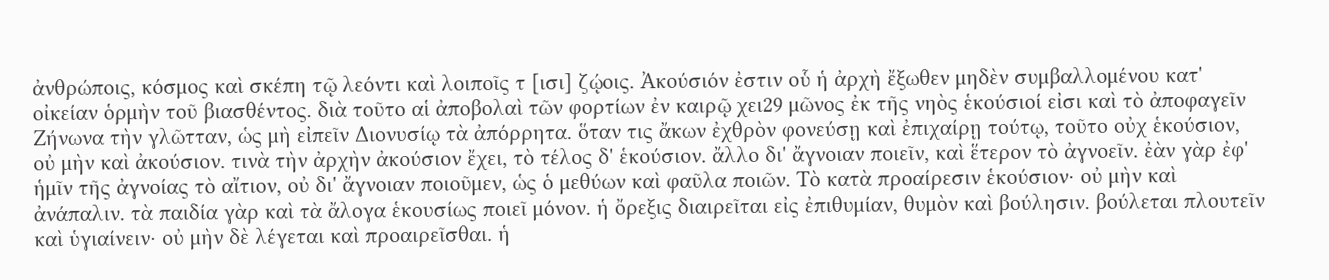ἀνθρώποις, κόσμος καὶ σκέπη τῷ λεόντι καὶ λοιποῖς τ [ισι] ζῴοις. Ἀκούσιόν ἐστιν οὗ ἡ ἀρχὴ ἔξωθεν μηδὲν συμβαλλομένου κατ' οἰκείαν ὁρμὴν τοῦ βιασθέντος. διὰ τοῦτο αἱ ἀποβολαὶ τῶν φορτίων ἐν καιρῷ χει29 μῶνος ἐκ τῆς νηὸς ἑκούσιοί εἰσι καὶ τὸ ἀποφαγεῖν Ζήνωνα τὴν γλῶτταν, ὡς μὴ εἰπεῖν Διονυσίῳ τὰ ἀπόρρητα. ὅταν τις ἄκων ἐχθρὸν φονεύσῃ καὶ ἐπιχαίρῃ τούτῳ, τοῦτο οὐχ ἑκούσιον, οὐ μὴν καὶ ἀκούσιον. τινὰ τὴν ἀρχὴν ἀκούσιον ἔχει, τὸ τέλος δ' ἑκούσιον. ἄλλο δι' ἄγνοιαν ποιεῖν, καὶ ἕτερον τὸ ἀγνοεῖν. ἐὰν γὰρ ἐφ' ἡμῖν τῆς ἀγνοίας τὸ αἴτιον, οὐ δι' ἄγνοιαν ποιοῦμεν, ὡς ὁ μεθύων καὶ φαῦλα ποιῶν. Τὸ κατὰ προαίρεσιν ἑκούσιον· οὐ μὴν καὶ ἀνάπαλιν. τὰ παιδία γὰρ καὶ τὰ ἄλογα ἑκουσίως ποιεῖ μόνον. ἡ ὄρεξις διαιρεῖται εἰς ἐπιθυμίαν, θυμὸν καὶ βούλησιν. βούλεται πλουτεῖν καὶ ὑγιαίνειν· οὐ μὴν δὲ λέγεται καὶ προαιρεῖσθαι. ἡ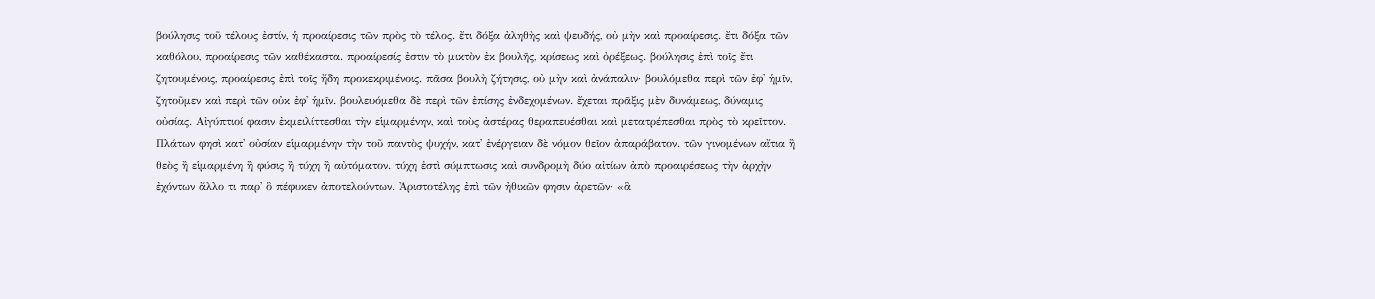βούλησις τοῦ τέλους ἐστίν, ἡ προαίρεσις τῶν πρὸς τὸ τέλος. ἔτι δόξα ἀληθὴς καὶ ψευδής, οὐ μὴν καὶ προαίρεσις. ἔτι δόξα τῶν καθόλου, προαίρεσις τῶν καθέκαστα. προαίρεσίς ἐστιν τὸ μικτὸν ἐκ βουλῆς, κρίσεως καὶ ὀρέξεως. βούλησις ἐπὶ τοῖς ἔτι ζητουμένοις, προαίρεσις ἐπὶ τοῖς ἤδη προκεκριμένοις. πᾶσα βουλὴ ζήτησις, οὐ μὴν καὶ ἀνάπαλιν· βουλόμεθα περὶ τῶν ἐφ' ἡμῖν, ζητοῦμεν καὶ περὶ τῶν οὐκ ἐφ' ἡμῖν. βουλευόμεθα δὲ περὶ τῶν ἐπίσης ἐνδεχομένων. ἔχεται πρᾶξις μὲν δυνάμεως, δύναμις οὐσίας. Αἰγύπτιοί φασιν ἐκμειλίττεσθαι τὴν εἱμαρμένην, καὶ τοὺς ἀστέρας θεραπευέσθαι καὶ μετατρέπεσθαι πρὸς τὸ κρεῖττον. Πλάτων φησὶ κατ' οὐσίαν εἱμαρμένην τὴν τοῦ παντὸς ψυχήν, κατ' ἐνέργειαν δὲ νόμον θεῖον ἀπαράβατον. τῶν γινομένων αἴτια ἢ θεὸς ἢ εἱμαρμένη ἢ φύσις ἢ τύχη ἢ αὐτόματον. τύχη ἐστὶ σύμπτωσις καὶ συνδρομὴ δύο αἰτίων ἀπὸ προαιρέσεως τὴν ἀρχὴν ἐχόντων ἄλλο τι παρ' ὃ πέφυκεν ἀποτελούντων. Ἀριστοτέλης ἐπὶ τῶν ἠθικῶν φησιν ἀρετῶν· «ἃ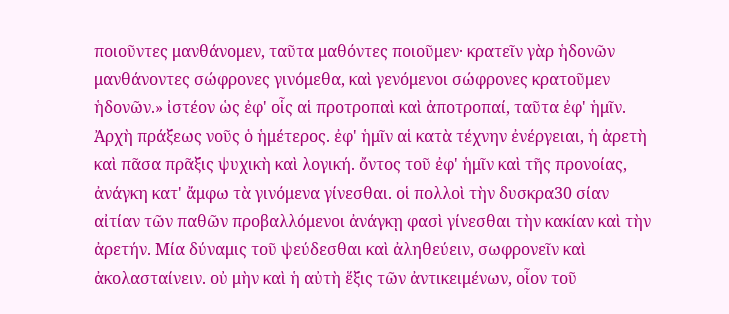ποιοῦντες μανθάνομεν, ταῦτα μαθόντες ποιοῦμεν· κρατεῖν γὰρ ἡδονῶν μανθάνοντες σώφρονες γινόμεθα, καὶ γενόμενοι σώφρονες κρατοῦμεν ἡδονῶν.» ἰστέον ὡς ἐφ' οἷς αἱ προτροπαὶ καὶ ἀποτροπαί, ταῦτα ἐφ' ἡμῖν. Ἀρχὴ πράξεως νοῦς ὁ ἡμέτερος. ἐφ' ἡμῖν αἱ κατὰ τέχνην ἐνέργειαι, ἡ ἀρετὴ καὶ πᾶσα πρᾶξις ψυχικὴ καὶ λογική. ὄντος τοῦ ἐφ' ἡμῖν καὶ τῆς προνοίας, ἀνάγκη κατ' ἄμφω τὰ γινόμενα γίνεσθαι. οἱ πολλοὶ τὴν δυσκρα30 σίαν αἰτίαν τῶν παθῶν προβαλλόμενοι ἀνάγκῃ φασὶ γίνεσθαι τὴν κακίαν καὶ τὴν ἀρετήν. Μία δύναμις τοῦ ψεύδεσθαι καὶ ἀληθεύειν, σωφρονεῖν καὶ ἀκολασταίνειν. οὐ μὴν καὶ ἡ αὐτὴ ἕξις τῶν ἀντικειμένων, οἷον τοῦ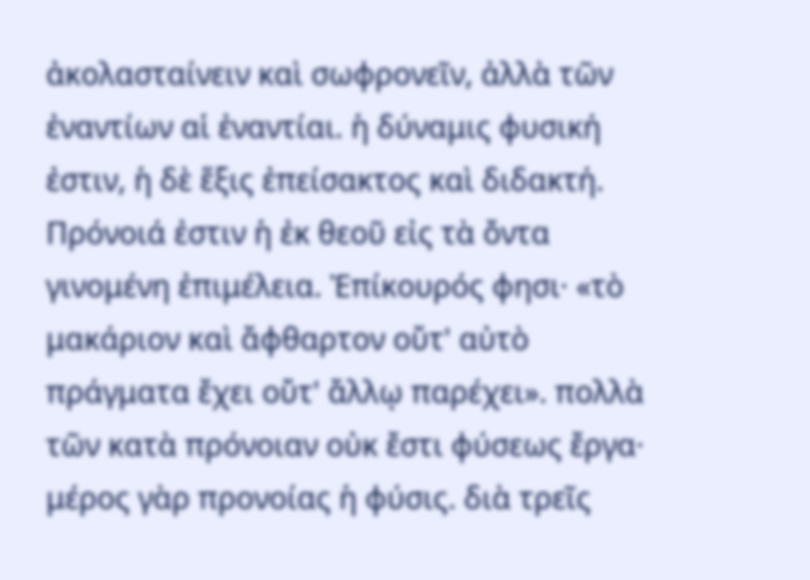ἀκολασταίνειν καὶ σωφρονεῖν, ἀλλὰ τῶν ἐναντίων αἱ ἐναντίαι. ἡ δύναμις φυσική ἐστιν, ἡ δὲ ἕξις ἐπείσακτος καὶ διδακτή. Πρόνοιά ἐστιν ἡ ἐκ θεοῦ εἰς τὰ ὄντα γινομένη ἐπιμέλεια. Ἐπίκουρός φησι· «τὸ μακάριον καὶ ἄφθαρτον οὔτ' αὐτὸ πράγματα ἔχει οὔτ' ἄλλῳ παρέχει». πολλὰ τῶν κατὰ πρόνοιαν οὐκ ἔστι φύσεως ἔργα· μέρος γὰρ προνοίας ἡ φύσις. διὰ τρεῖς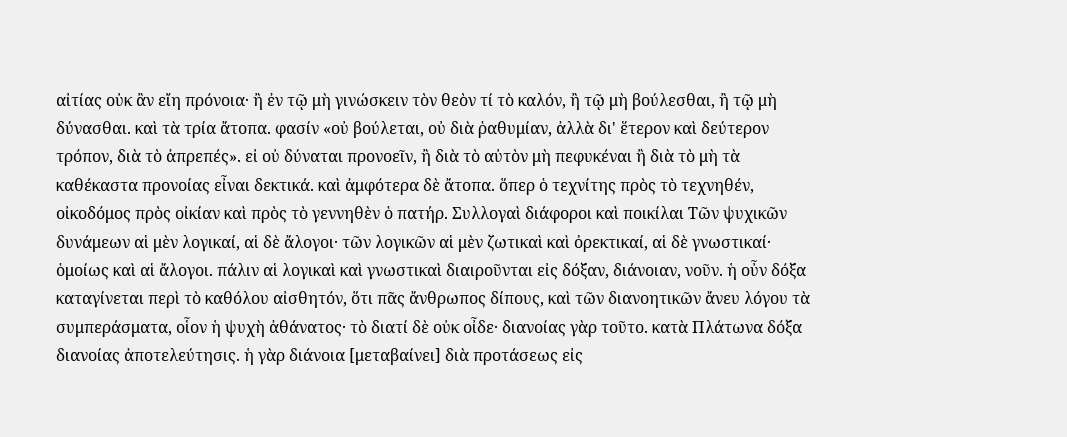αἰτίας οὐκ ἂν εἴη πρόνοια· ἢ ἐν τῷ μὴ γινώσκειν τὸν θεὸν τί τὸ καλόν, ἢ τῷ μὴ βούλεσθαι, ἢ τῷ μὴ δύνασθαι. καὶ τὰ τρία ἄτοπα. φασίν «οὐ βούλεται, οὐ διὰ ῥαθυμίαν, ἀλλὰ δι' ἕτερον καὶ δεύτερον τρόπον, διὰ τὸ ἀπρεπές». εἰ οὐ δύναται προνοεῖν, ἢ διὰ τὸ αὐτὸν μὴ πεφυκέναι ἢ διὰ τὸ μὴ τὰ καθέκαστα προνοίας εἶναι δεκτικά. καὶ ἀμφότερα δὲ ἄτοπα. ὅπερ ὁ τεχνίτης πρὸς τὸ τεχνηθέν, οἰκοδόμος πρὸς οἰκίαν καὶ πρὸς τὸ γεννηθὲν ὁ πατήρ. Συλλογαὶ διάφοροι καὶ ποικίλαι Τῶν ψυχικῶν δυνάμεων αἱ μὲν λογικαί, αἱ δὲ ἄλογοι· τῶν λογικῶν αἱ μὲν ζωτικαὶ καὶ ὀρεκτικαί, αἱ δὲ γνωστικαί· ὁμοίως καὶ αἱ ἄλογοι. πάλιν αἱ λογικαὶ καὶ γνωστικαὶ διαιροῦνται εἰς δόξαν, διάνοιαν, νοῦν. ἡ οὖν δόξα καταγίνεται περὶ τὸ καθόλου αἰσθητόν, ὅτι πᾶς ἄνθρωπος δίπους, καὶ τῶν διανοητικῶν ἄνευ λόγου τὰ συμπεράσματα, οἷον ἡ ψυχὴ ἀθάνατος· τὸ διατί δὲ οὐκ οἶδε· διανοίας γὰρ τοῦτο. κατὰ Πλάτωνα δόξα διανοίας ἀποτελεύτησις. ἡ γὰρ διάνοια [μεταβαίνει] διὰ προτάσεως εἰς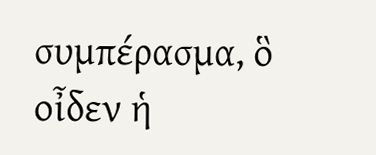συμπέρασμα, ὃ οἶδεν ἡ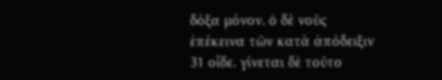δόξα μόνον. ὁ δὲ νοῦς ἐπέκεινα τῶν κατὰ ἀπόδειξιν 31 οἶδε. γίνεται δὲ τοῦτο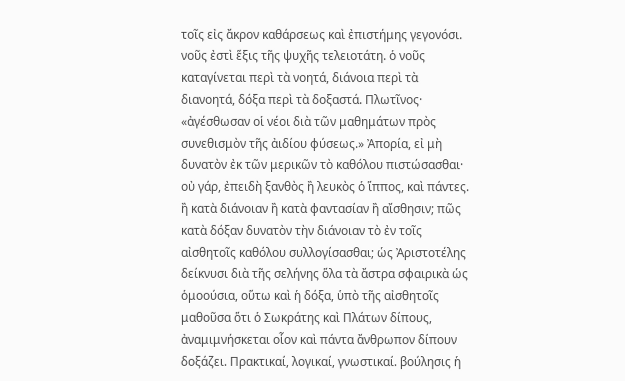τοῖς εἰς ἄκρον καθάρσεως καὶ ἐπιστήμης γεγονόσι. νοῦς ἐστὶ ἕξις τῆς ψυχῆς τελειοτάτη. ὁ νοῦς καταγίνεται περὶ τὰ νοητά, διάνοια περὶ τὰ διανοητά, δόξα περὶ τὰ δοξαστά. Πλωτῖνος· «ἀγέσθωσαν οἱ νέοι διὰ τῶν μαθημάτων πρὸς συνεθισμὸν τῆς ἀιδίου φύσεως.» Ἀπορία, εἰ μὴ δυνατὸν ἐκ τῶν μερικῶν τὸ καθόλου πιστώσασθαι· οὐ γάρ, ἐπειδὴ ξανθὸς ἢ λευκὸς ὁ ἵππος, καὶ πάντες. ἢ κατὰ διάνοιαν ἢ κατὰ φαντασίαν ἢ αἴσθησιν; πῶς κατὰ δόξαν δυνατὸν τὴν διάνοιαν τὸ ἐν τοῖς αἰσθητοῖς καθόλου συλλογίσασθαι; ὡς Ἀριστοτέλης δείκνυσι διὰ τῆς σελήνης ὅλα τὰ ἄστρα σφαιρικὰ ὡς ὁμοούσια, οὕτω καὶ ἡ δόξα, ὑπὸ τῆς αἰσθητοῖς μαθοῦσα ὅτι ὁ Σωκράτης καὶ Πλάτων δίπους, ἀναμιμνήσκεται οἷον καὶ πάντα ἄνθρωπον δίπουν δοξάζει. Πρακτικαί, λογικαί, γνωστικαί. βούλησις ἡ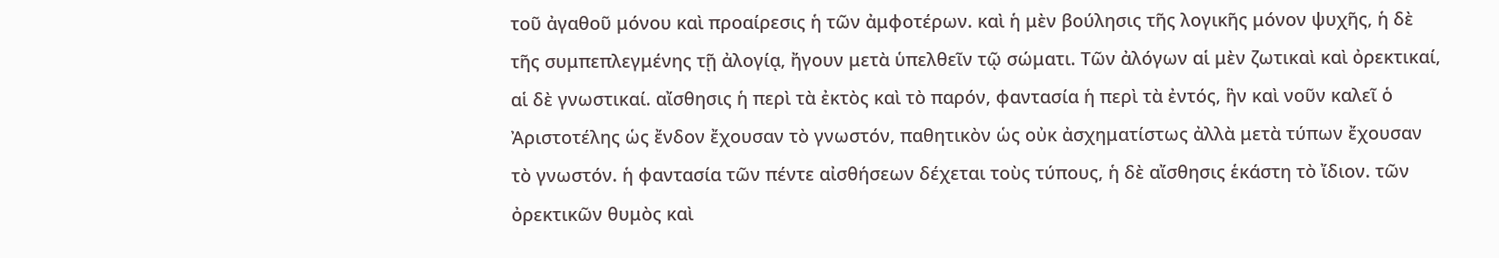τοῦ ἀγαθοῦ μόνου καὶ προαίρεσις ἡ τῶν ἀμφοτέρων. καὶ ἡ μὲν βούλησις τῆς λογικῆς μόνον ψυχῆς, ἡ δὲ τῆς συμπεπλεγμένης τῇ ἀλογίᾳ, ἤγουν μετὰ ὑπελθεῖν τῷ σώματι. Τῶν ἀλόγων αἱ μὲν ζωτικαὶ καὶ ὀρεκτικαί, αἱ δὲ γνωστικαί. αἴσθησις ἡ περὶ τὰ ἐκτὸς καὶ τὸ παρόν, φαντασία ἡ περὶ τὰ ἐντός, ἣν καὶ νοῦν καλεῖ ὁ Ἀριστοτέλης ὡς ἔνδον ἔχουσαν τὸ γνωστόν, παθητικὸν ὡς οὐκ ἀσχηματίστως ἀλλὰ μετὰ τύπων ἔχουσαν τὸ γνωστόν. ἡ φαντασία τῶν πέντε αἰσθήσεων δέχεται τοὺς τύπους, ἡ δὲ αἴσθησις ἑκάστη τὸ ἴδιον. τῶν ὀρεκτικῶν θυμὸς καὶ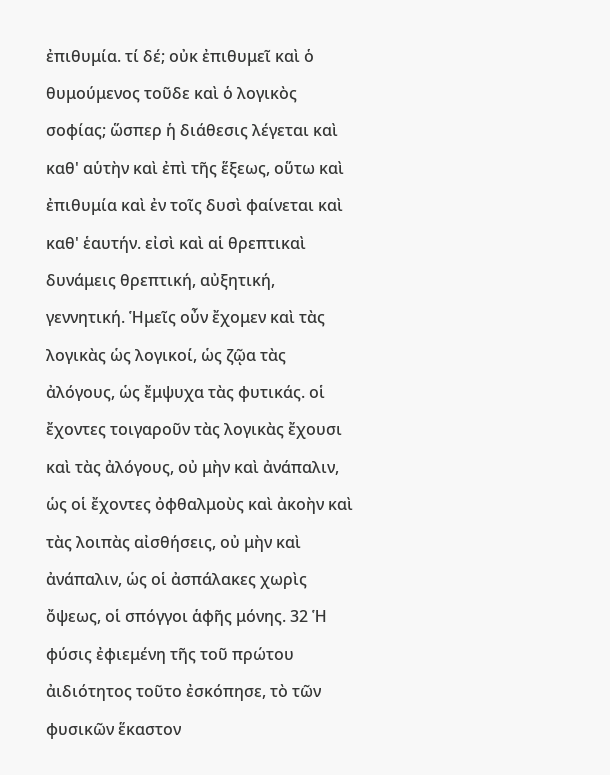ἐπιθυμία. τί δέ; οὐκ ἐπιθυμεῖ καὶ ὁ θυμούμενος τοῦδε καὶ ὁ λογικὸς σοφίας; ὥσπερ ἡ διάθεσις λέγεται καὶ καθ' αὑτὴν καὶ ἐπὶ τῆς ἕξεως, οὕτω καὶ ἐπιθυμία καὶ ἐν τοῖς δυσὶ φαίνεται καὶ καθ' ἑαυτήν. εἰσὶ καὶ αἱ θρεπτικαὶ δυνάμεις θρεπτική, αὐξητική, γεννητική. Ἡμεῖς οὖν ἔχομεν καὶ τὰς λογικὰς ὡς λογικοί, ὡς ζῷα τὰς ἀλόγους, ὡς ἔμψυχα τὰς φυτικάς. οἱ ἔχοντες τοιγαροῦν τὰς λογικὰς ἔχουσι καὶ τὰς ἀλόγους, οὐ μὴν καὶ ἀνάπαλιν, ὡς οἱ ἔχοντες ὀφθαλμοὺς καὶ ἀκοὴν καὶ τὰς λοιπὰς αἰσθήσεις, οὐ μὴν καὶ ἀνάπαλιν, ὡς οἱ ἀσπάλακες χωρὶς ὄψεως, οἱ σπόγγοι ἁφῆς μόνης. 32 Ἡ φύσις ἐφιεμένη τῆς τοῦ πρώτου ἀιδιότητος τοῦτο ἐσκόπησε, τὸ τῶν φυσικῶν ἕκαστον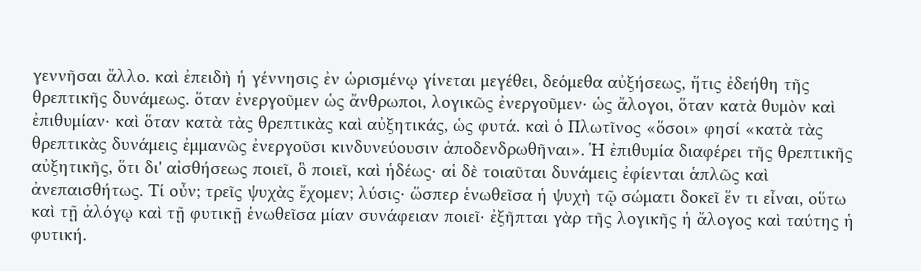γεννῆσαι ἄλλο. καὶ ἐπειδὴ ἡ γέννησις ἐν ὡρισμένῳ γίνεται μεγέθει, δεόμεθα αὐξήσεως, ἥτις ἐδεήθη τῆς θρεπτικῆς δυνάμεως. ὅταν ἐνεργοῦμεν ὡς ἄνθρωποι, λογικῶς ἐνεργοῦμεν· ὡς ἄλογοι, ὅταν κατὰ θυμὸν καὶ ἐπιθυμίαν· καὶ ὅταν κατὰ τὰς θρεπτικὰς καὶ αὐξητικάς, ὡς φυτά. καὶ ὁ Πλωτῖνος «ὅσοι» φησί «κατὰ τὰς θρεπτικὰς δυνάμεις ἐμμανῶς ἐνεργοῦσι κινδυνεύουσιν ἀποδενδρωθῆναι». Ἡ ἐπιθυμία διαφέρει τῆς θρεπτικῆς αὐξητικῆς, ὅτι δι' αἰσθήσεως ποιεῖ, ὃ ποιεῖ, καὶ ἡδέως· αἱ δὲ τοιαῦται δυνάμεις ἐφίενται ἁπλῶς καὶ ἀνεπαισθήτως. Τί οὖν; τρεῖς ψυχὰς ἔχομεν; λύσις· ὥσπερ ἑνωθεῖσα ἡ ψυχὴ τῷ σώματι δοκεῖ ἕν τι εἶναι, οὕτω καὶ τῇ ἀλόγῳ καὶ τῇ φυτικῇ ἑνωθεῖσα μίαν συνάφειαν ποιεῖ· ἐξῆπται γὰρ τῆς λογικῆς ἡ ἄλογος καὶ ταύτης ἡ φυτική.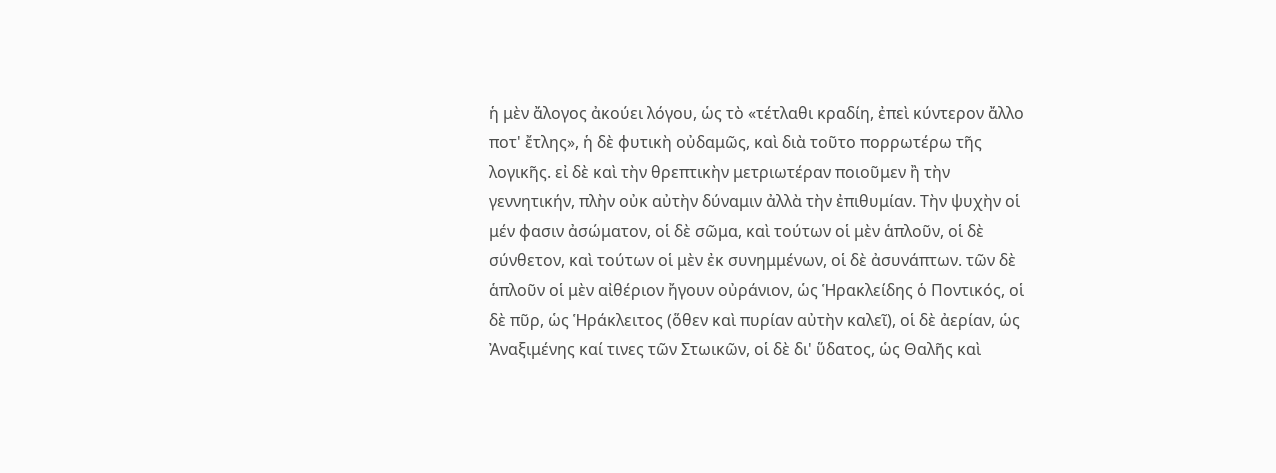ἡ μὲν ἄλογος ἀκούει λόγου, ὡς τὸ «τέτλαθι κραδίη, ἐπεὶ κύντερον ἄλλο ποτ' ἔτλης», ἡ δὲ φυτικὴ οὐδαμῶς, καὶ διὰ τοῦτο πορρωτέρω τῆς λογικῆς. εἰ δὲ καὶ τὴν θρεπτικὴν μετριωτέραν ποιοῦμεν ἢ τὴν γεννητικήν, πλὴν οὐκ αὐτὴν δύναμιν ἀλλὰ τὴν ἐπιθυμίαν. Τὴν ψυχὴν οἱ μέν φασιν ἀσώματον, οἱ δὲ σῶμα, καὶ τούτων οἱ μὲν ἁπλοῦν, οἱ δὲ σύνθετον, καὶ τούτων οἱ μὲν ἐκ συνημμένων, οἱ δὲ ἀσυνάπτων. τῶν δὲ ἁπλοῦν οἱ μὲν αἰθέριον ἤγουν οὐράνιον, ὡς Ἡρακλείδης ὁ Ποντικός, οἱ δὲ πῦρ, ὡς Ἡράκλειτος (ὅθεν καὶ πυρίαν αὐτὴν καλεῖ), οἱ δὲ ἀερίαν, ὡς Ἀναξιμένης καί τινες τῶν Στωικῶν, οἱ δὲ δι' ὕδατος, ὡς Θαλῆς καὶ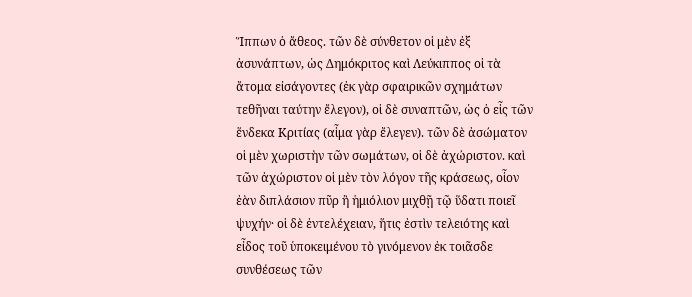Ἵππων ὁ ἄθεος. τῶν δὲ σύνθετον οἱ μὲν ἐξ ἀσυνάπτων, ὡς Δημόκριτος καὶ Λεύκιππος οἱ τὰ ἄτομα εἰσάγοντες (ἐκ γὰρ σφαιρικῶν σχημάτων τεθῆναι ταύτην ἔλεγον), οἱ δὲ συναπτῶν, ὡς ὁ εἷς τῶν ἕνδεκα Κριτίας (αἷμα γὰρ ἔλεγεν). τῶν δὲ ἀσώματον οἱ μὲν χωριστὴν τῶν σωμάτων, οἱ δὲ ἀχώριστον. καὶ τῶν ἀχώριστον οἱ μὲν τὸν λόγον τῆς κράσεως, οἷον ἐὰν διπλάσιον πῦρ ἢ ἡμιόλιον μιχθῇ τῷ ὕδατι ποιεῖ ψυχήν· οἱ δὲ ἐντελέχειαν, ἥτις ἐστὶν τελειότης καὶ εἶδος τοῦ ὑποκειμένου τὸ γινόμενον ἐκ τοιᾶσδε συνθέσεως τῶν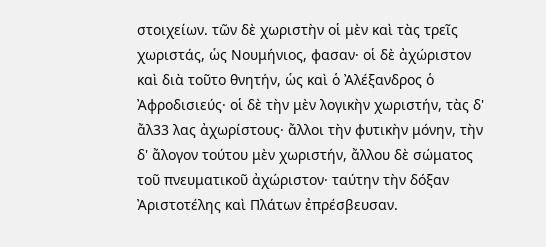στοιχείων. τῶν δὲ χωριστὴν οἱ μὲν καὶ τὰς τρεῖς χωριστάς, ὡς Νουμήνιος, φασαν· οἱ δὲ ἀχώριστον καὶ διὰ τοῦτο θνητήν, ὡς καὶ ὁ Ἀλέξανδρος ὁ Ἀφροδισιεύς· οἱ δὲ τὴν μὲν λογικὴν χωριστήν, τὰς δ' ἄλ33 λας ἀχωρίστους· ἄλλοι τὴν φυτικὴν μόνην, τὴν δ' ἄλογον τούτου μὲν χωριστήν, ἄλλου δὲ σώματος τοῦ πνευματικοῦ ἀχώριστον· ταύτην τὴν δόξαν Ἀριστοτέλης καὶ Πλάτων ἐπρέσβευσαν.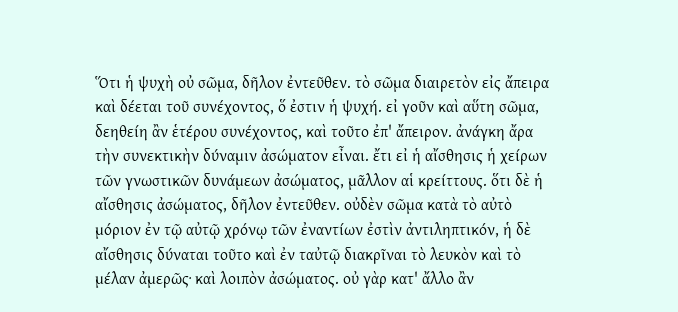Ὅτι ἡ ψυχὴ οὐ σῶμα, δῆλον ἐντεῦθεν. τὸ σῶμα διαιρετὸν εἰς ἄπειρα καὶ δέεται τοῦ συνέχοντος, ὅ ἐστιν ἡ ψυχή. εἰ γοῦν καὶ αὕτη σῶμα, δεηθείη ἂν ἑτέρου συνέχοντος, καὶ τοῦτο ἐπ' ἄπειρον. ἀνάγκη ἄρα τὴν συνεκτικὴν δύναμιν ἀσώματον εἶναι. ἔτι εἰ ἡ αἴσθησις ἡ χείρων τῶν γνωστικῶν δυνάμεων ἀσώματος, μᾶλλον αἱ κρείττους. ὅτι δὲ ἡ αἴσθησις ἀσώματος, δῆλον ἐντεῦθεν. οὐδὲν σῶμα κατὰ τὸ αὐτὸ μόριον ἐν τῷ αὐτῷ χρόνῳ τῶν ἐναντίων ἐστὶν ἀντιληπτικόν, ἡ δὲ αἴσθησις δύναται τοῦτο καὶ ἐν ταὐτῷ διακρῖναι τὸ λευκὸν καὶ τὸ μέλαν ἀμερῶς· καὶ λοιπὸν ἀσώματος. οὐ γὰρ κατ' ἄλλο ἂν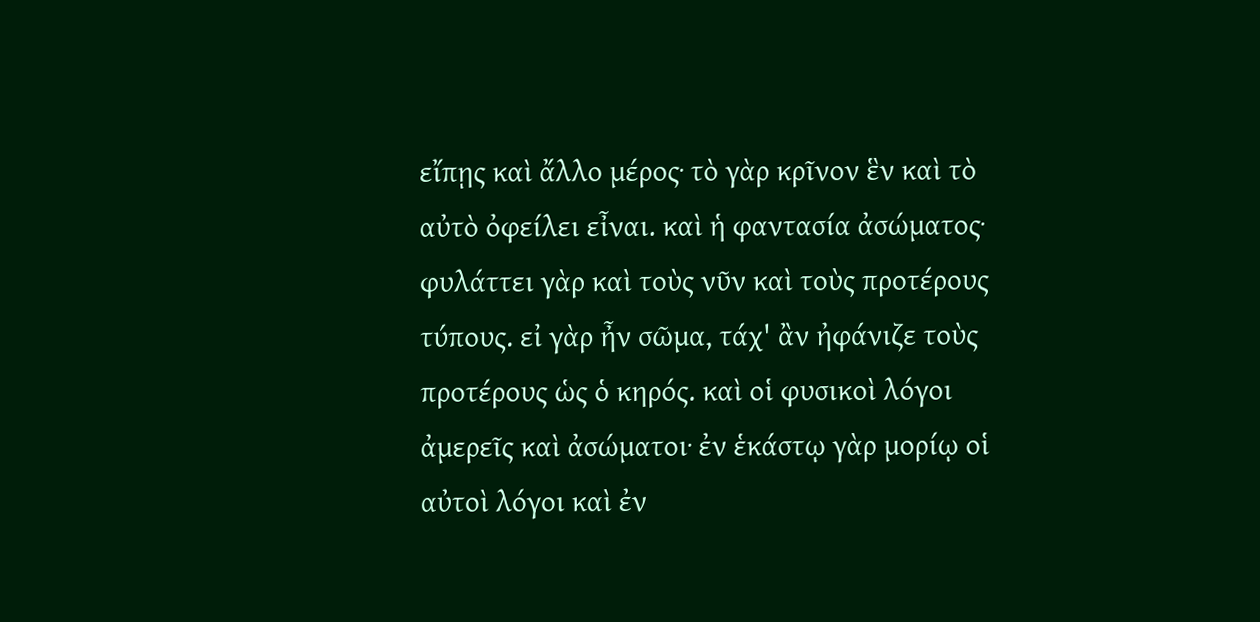εἴπῃς καὶ ἄλλο μέρος· τὸ γὰρ κρῖνον ἓν καὶ τὸ αὐτὸ ὀφείλει εἶναι. καὶ ἡ φαντασία ἀσώματος· φυλάττει γὰρ καὶ τοὺς νῦν καὶ τοὺς προτέρους τύπους. εἰ γὰρ ἦν σῶμα, τάχ' ἂν ἠφάνιζε τοὺς προτέρους ὡς ὁ κηρός. καὶ οἱ φυσικοὶ λόγοι ἀμερεῖς καὶ ἀσώματοι· ἐν ἑκάστῳ γὰρ μορίῳ οἱ αὐτοὶ λόγοι καὶ ἐν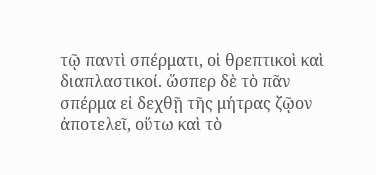τῷ παντὶ σπέρματι, οἱ θρεπτικοὶ καὶ διαπλαστικοί. ὥσπερ δὲ τὸ πᾶν σπέρμα εἰ δεχθῇ τῆς μήτρας ζῷον ἀποτελεῖ, οὕτω καὶ τὸ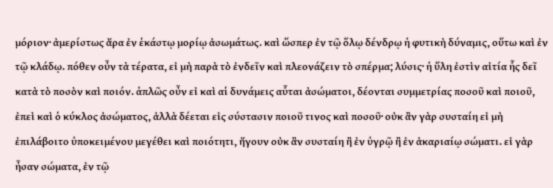μόριον· ἀμερίστως ἄρα ἐν ἑκάστῳ μορίῳ ἀσωμάτως. καὶ ὥσπερ ἐν τῷ ὅλῳ δένδρῳ ἡ φυτικὴ δύναμις, οὕτω καὶ ἐν τῷ κλάδῳ. πόθεν οὖν τὰ τέρατα, εἰ μὴ παρὰ τὸ ἐνδεῖν καὶ πλεονάζειν τὸ σπέρμα; λύσις· ἡ ὕλη ἐστὶν αἰτία ἧς δεῖ κατὰ τὸ ποσὸν καὶ ποιόν. ἁπλῶς οὖν εἰ καὶ αἱ δυνάμεις αὗται ἀσώματοι, δέονται συμμετρίας ποσοῦ καὶ ποιοῦ, ἐπεὶ καὶ ὁ κύκλος ἀσώματος, ἀλλὰ δέεται εἰς σύστασιν ποιοῦ τινος καὶ ποσοῦ· οὐκ ἂν γὰρ συσταίη εἰ μὴ ἐπιλάβοιτο ὑποκειμένου μεγέθει καὶ ποιότητι, ἤγουν οὐκ ἂν συσταίη ἢ ἐν ὑγρῷ ἢ ἐν ἀκαριαίῳ σώματι. εἰ γὰρ ἦσαν σώματα, ἐν τῷ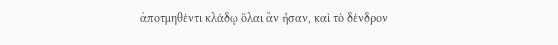ἀποτμηθέντι κλάδῳ ὅλαι ἂν ἦσαν, καὶ τὸ δένδρον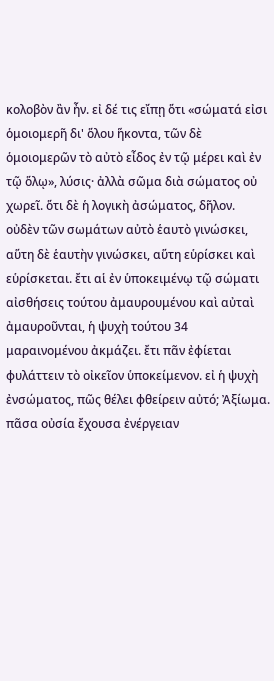κολοβὸν ἂν ἦν. εἰ δέ τις εἴπῃ ὅτι «σώματά εἰσι ὁμοιομερῆ δι' ὅλου ἥκοντα, τῶν δὲ ὁμοιομερῶν τὸ αὐτὸ εἶδος ἐν τῷ μέρει καὶ ἐν τῷ ὅλῳ», λύσις· ἀλλὰ σῶμα διὰ σώματος οὐ χωρεῖ. ὅτι δὲ ἡ λογικὴ ἀσώματος, δῆλον. οὐδὲν τῶν σωμάτων αὐτὸ ἑαυτὸ γινώσκει, αὕτη δὲ ἑαυτὴν γινώσκει, αὕτη εὑρίσκει καὶ εὑρίσκεται. ἔτι αἱ ἐν ὑποκειμένῳ τῷ σώματι αἰσθήσεις τούτου ἀμαυρουμένου καὶ αὐταὶ ἀμαυροῦνται, ἡ ψυχὴ τούτου 34 μαραινομένου ἀκμάζει. ἔτι πᾶν ἐφίεται φυλάττειν τὸ οἰκεῖον ὑποκείμενον. εἰ ἡ ψυχὴ ἐνσώματος, πῶς θέλει φθείρειν αὐτό; Ἀξίωμα. πᾶσα οὐσία ἔχουσα ἐνέργειαν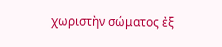χωριστὴν σώματος ἐξ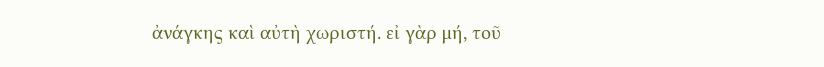ἀνάγκης καὶ αὐτὴ χωριστή. εἰ γὰρ μή, τοῦ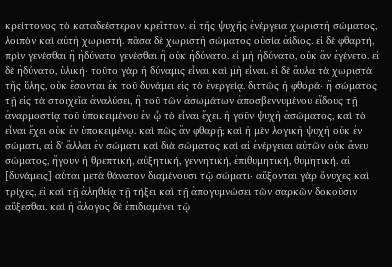κρείττονος τὸ καταδεέστερον κρεῖττον. εἰ τῆς ψυχῆς ἐνέργεια χωριστὴ σώματος, λοιπὸν καὶ αὐτὴ χωριστή. πᾶσα δὲ χωριστὴ σώματος οὐσία ἀίδιος. εἰ δὲ φθαρτή, πρὶν γενέσθαι ἢ ἠδύνατο γενέσθαι ἢ οὐκ ἠδύνατο. εἰ μὴ ἠδύνατο, οὐκ ἂν ἐγένετο. εἰ δὲ ἠδύνατο, ὑλική· τοῦτο γὰρ ἡ δύναμις εἶναι καὶ μὴ εἶναι. εἰ δὲ ἄυλα τὰ χωριστὰ τῆς ὕλης, οὐκ ἔσονται ἐκ τοῦ δυνάμει εἰς τὸ ἐνεργείᾳ. διττῶς ἡ φθορά· ἢ σώματος τῇ εἰς τὰ στοιχεῖα ἀναλύσει, ἢ τοῦ τῶν ἀσωμάτων ἀποσβεννυμένου εἴδους τῇ ἀναρμοστίᾳ τοῦ ὑποκειμένου ἐν ᾧ τὸ εἶναι ἔχει. ἡ γοῦν ψυχὴ ἀσώματος, καὶ τὸ εἶναι ἔχει οὐκ ἐν ὑποκειμένῳ. καὶ πῶς ἂν φθαρῇ; καὶ ἡ μὲν λογικὴ ψυχὴ οὐκ ἐν σώματι, αἱ δ' ἄλλαι ἐν σώματι καὶ διὰ σώματος καὶ αἱ ἐνέργειαι αὐτῶν οὐκ ἄνευ σώματος, ἤγουν ἡ θρεπτική, αὐξητική, γεννητική, ἐπιθυμητική, θυμητική. αἱ [δυνάμεις] αὗται μετὰ θάνατον διαμένουσι τῷ σώματι· αὔξονται γὰρ ὄνυχες καὶ τρίχες, εἰ καὶ τῇ ἀληθείᾳ τῇ τήξει καὶ τῇ ἀπογυμνώσει τῶν σαρκῶν δοκοῦσιν αὔξεσθαι. καὶ ἡ ἄλογος δὲ ἐπιδιαμένει τῷ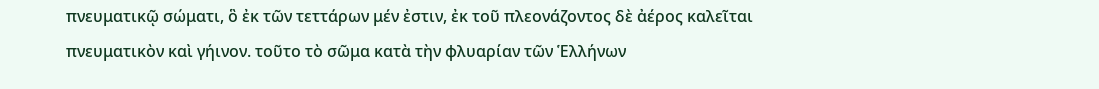πνευματικῷ σώματι, ὃ ἐκ τῶν τεττάρων μέν ἐστιν, ἐκ τοῦ πλεονάζοντος δὲ ἀέρος καλεῖται πνευματικὸν καὶ γήινον. τοῦτο τὸ σῶμα κατὰ τὴν φλυαρίαν τῶν Ἑλλήνων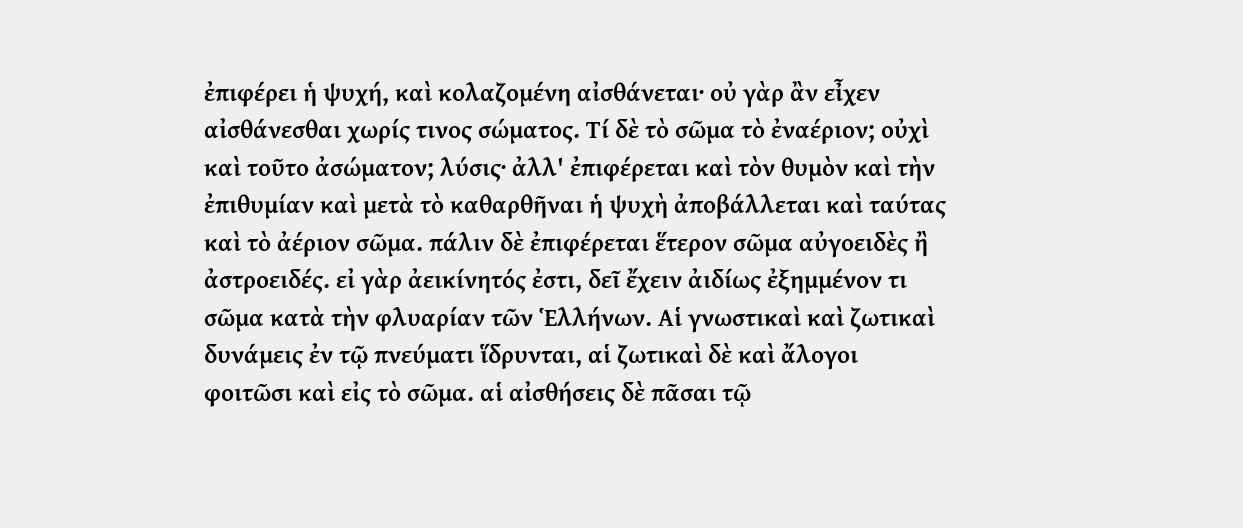ἐπιφέρει ἡ ψυχή, καὶ κολαζομένη αἰσθάνεται· οὐ γὰρ ἂν εἶχεν αἰσθάνεσθαι χωρίς τινος σώματος. Τί δὲ τὸ σῶμα τὸ ἐναέριον; οὐχὶ καὶ τοῦτο ἀσώματον; λύσις· ἀλλ' ἐπιφέρεται καὶ τὸν θυμὸν καὶ τὴν ἐπιθυμίαν καὶ μετὰ τὸ καθαρθῆναι ἡ ψυχὴ ἀποβάλλεται καὶ ταύτας καὶ τὸ ἀέριον σῶμα. πάλιν δὲ ἐπιφέρεται ἕτερον σῶμα αὐγοειδὲς ἢ ἀστροειδές. εἰ γὰρ ἀεικίνητός ἐστι, δεῖ ἔχειν ἀιδίως ἐξημμένον τι σῶμα κατὰ τὴν φλυαρίαν τῶν Ἑλλήνων. Αἱ γνωστικαὶ καὶ ζωτικαὶ δυνάμεις ἐν τῷ πνεύματι ἵδρυνται, αἱ ζωτικαὶ δὲ καὶ ἄλογοι φοιτῶσι καὶ εἰς τὸ σῶμα. αἱ αἰσθήσεις δὲ πᾶσαι τῷ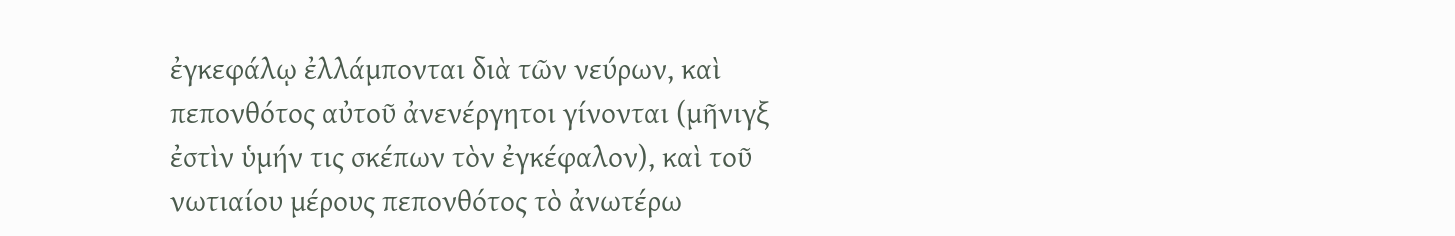ἐγκεφάλῳ ἐλλάμπονται διὰ τῶν νεύρων, καὶ πεπονθότος αὐτοῦ ἀνενέργητοι γίνονται (μῆνιγξ ἐστὶν ὑμήν τις σκέπων τὸν ἐγκέφαλον), καὶ τοῦ νωτιαίου μέρους πεπονθότος τὸ ἀνωτέρω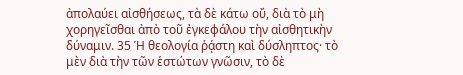ἀπολαύει αἰσθήσεως, τὰ δὲ κάτω οὔ, διὰ τὸ μὴ χορηγεῖσθαι ἀπὸ τοῦ ἐγκεφάλου τὴν αἰσθητικὴν δύναμιν. 35 Ἡ θεολογία ῥᾴστη καὶ δύσληπτος· τὸ μὲν διὰ τὴν τῶν ἑστώτων γνῶσιν, τὸ δὲ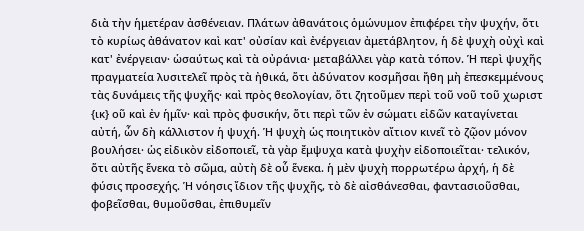διὰ τὴν ἡμετέραν ἀσθένειαν. Πλάτων ἀθανάτοις ὁμώνυμον ἐπιφέρει τὴν ψυχήν, ὅτι τὸ κυρίως ἀθάνατον καὶ κατ' οὐσίαν καὶ ἐνέργειαν ἀμετάβλητον, ἡ δὲ ψυχὴ οὐχὶ καὶ κατ' ἐνέργειαν· ὡσαύτως καὶ τὰ οὐράνια· μεταβάλλει γὰρ κατὰ τόπον. Ἡ περὶ ψυχῆς πραγματεία λυσιτελεῖ πρὸς τὰ ἠθικά, ὅτι ἀδύνατον κοσμῆσαι ἤθη μὴ ἐπεσκεμμένους τὰς δυνάμεις τῆς ψυχῆς· καὶ πρὸς θεολογίαν, ὅτι ζητοῦμεν περὶ τοῦ νοῦ τοῦ χωριστ {ικ} οῦ καὶ ἐν ἡμῖν· καὶ πρὸς φυσικήν, ὅτι περὶ τῶν ἐν σώματι εἰδῶν καταγίνεται αὐτή, ὧν δὴ κάλλιστον ἡ ψυχή. Ἡ ψυχὴ ὡς ποιητικὸν αἴτιον κινεῖ τὸ ζῷον μόνον βουλήσει· ὡς εἰδικὸν εἰδοποιεῖ, τὰ γὰρ ἔμψυχα κατὰ ψυχὴν εἰδοποιεῖται· τελικόν, ὅτι αὐτῆς ἕνεκα τὸ σῶμα, αὐτὴ δὲ οὗ ἕνεκα. ἡ μὲν ψυχὴ πορρωτέρω ἀρχή, ἡ δὲ φύσις προσεχής. Ἡ νόησις ἴδιον τῆς ψυχῆς, τὸ δὲ αἰσθάνεσθαι, φαντασιοῦσθαι, φοβεῖσθαι, θυμοῦσθαι, ἐπιθυμεῖν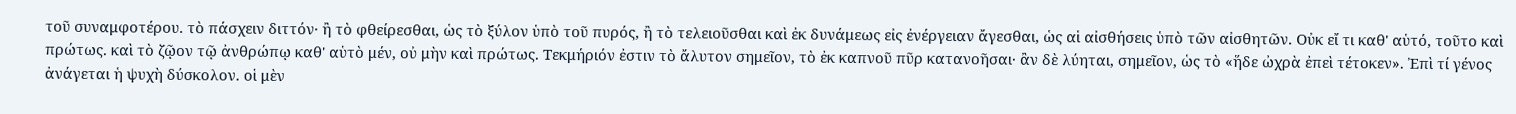τοῦ συναμφοτέρου. τὸ πάσχειν διττόν· ἢ τὸ φθείρεσθαι, ὡς τὸ ξύλον ὑπὸ τοῦ πυρός, ἢ τὸ τελειοῦσθαι καὶ ἐκ δυνάμεως εἰς ἐνέργειαν ἄγεσθαι, ὡς αἱ αἰσθήσεις ὑπὸ τῶν αἰσθητῶν. Οὐκ εἴ τι καθ' αὑτό, τοῦτο καὶ πρώτως. καὶ τὸ ζῷον τῷ ἀνθρώπῳ καθ' αὑτὸ μέν, οὐ μὴν καὶ πρώτως. Τεκμήριόν ἐστιν τὸ ἄλυτον σημεῖον, τὸ ἐκ καπνοῦ πῦρ κατανοῆσαι· ἂν δὲ λύηται, σημεῖον, ὡς τὸ «ἥδε ὠχρὰ ἐπεὶ τέτοκεν». Ἐπὶ τί γένος ἀνάγεται ἡ ψυχὴ δύσκολον. οἱ μὲν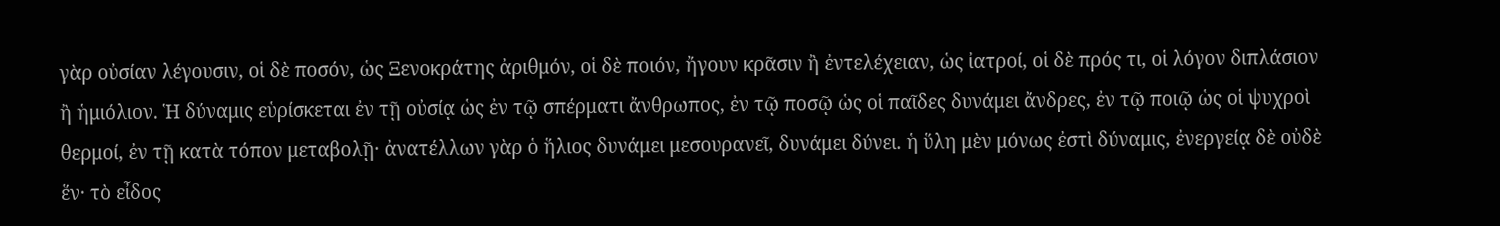γὰρ οὐσίαν λέγουσιν, οἱ δὲ ποσόν, ὡς Ξενοκράτης ἀριθμόν, οἱ δὲ ποιόν, ἤγουν κρᾶσιν ἢ ἐντελέχειαν, ὡς ἰατροί, οἱ δὲ πρός τι, οἱ λόγον διπλάσιον ἢ ἡμιόλιον. Ἡ δύναμις εὑρίσκεται ἐν τῇ οὐσίᾳ ὡς ἐν τῷ σπέρματι ἄνθρωπος, ἐν τῷ ποσῷ ὡς οἱ παῖδες δυνάμει ἄνδρες, ἐν τῷ ποιῷ ὡς οἱ ψυχροὶ θερμοί, ἐν τῇ κατὰ τόπον μεταβολῇ· ἀνατέλλων γὰρ ὁ ἥλιος δυνάμει μεσουρανεῖ, δυνάμει δύνει. ἡ ὕλη μὲν μόνως ἐστὶ δύναμις, ἐνεργείᾳ δὲ οὐδὲ ἕν· τὸ εἶδος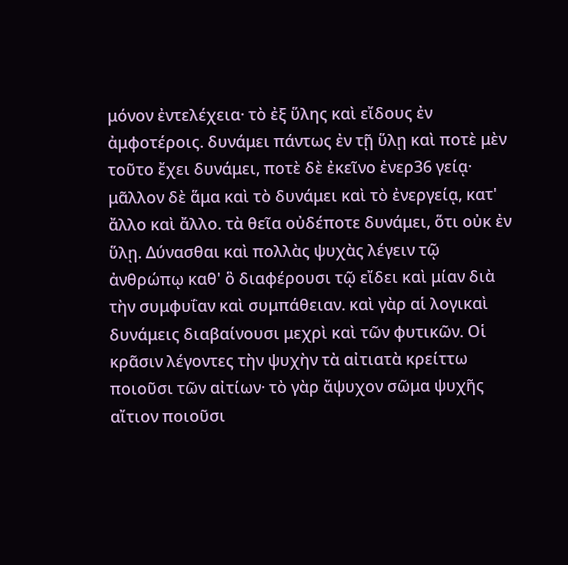μόνον ἐντελέχεια· τὸ ἐξ ὕλης καὶ εἴδους ἐν ἀμφοτέροις. δυνάμει πάντως ἐν τῇ ὕλῃ καὶ ποτὲ μὲν τοῦτο ἔχει δυνάμει, ποτὲ δὲ ἐκεῖνο ἐνερ36 γείᾳ· μᾶλλον δὲ ἅμα καὶ τὸ δυνάμει καὶ τὸ ἐνεργείᾳ, κατ' ἄλλο καὶ ἄλλο. τὰ θεῖα οὐδέποτε δυνάμει, ὅτι οὐκ ἐν ὕλῃ. Δύνασθαι καὶ πολλὰς ψυχὰς λέγειν τῷ ἀνθρώπῳ καθ' ὃ διαφέρουσι τῷ εἴδει καὶ μίαν διὰ τὴν συμφυΐαν καὶ συμπάθειαν. καὶ γὰρ αἱ λογικαὶ δυνάμεις διαβαίνουσι μεχρὶ καὶ τῶν φυτικῶν. Οἱ κρᾶσιν λέγοντες τὴν ψυχὴν τὰ αἰτιατὰ κρείττω ποιοῦσι τῶν αἰτίων· τὸ γὰρ ἄψυχον σῶμα ψυχῆς αἴτιον ποιοῦσι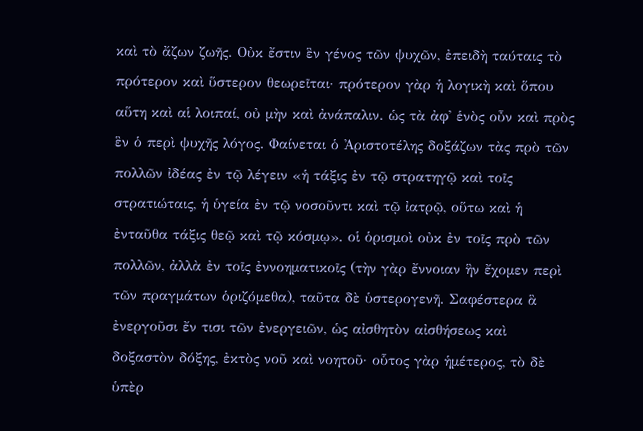καὶ τὸ ἄζων ζωῆς. Οὐκ ἔστιν ἓν γένος τῶν ψυχῶν, ἐπειδὴ ταύταις τὸ πρότερον καὶ ὕστερον θεωρεῖται· πρότερον γὰρ ἡ λογικὴ καὶ ὅπου αὕτη καὶ αἱ λοιπαί, οὐ μὴν καὶ ἀνάπαλιν. ὡς τὰ ἀφ' ἑνὸς οὖν καὶ πρὸς ἓν ὁ περὶ ψυχῆς λόγος. Φαίνεται ὁ Ἀριστοτέλης δοξάζων τὰς πρὸ τῶν πολλῶν ἰδέας ἐν τῷ λέγειν «ἡ τάξις ἐν τῷ στρατηγῷ καὶ τοῖς στρατιώταις, ἡ ὑγεία ἐν τῷ νοσοῦντι καὶ τῷ ἰατρῷ, οὕτω καὶ ἡ ἐνταῦθα τάξις θεῷ καὶ τῷ κόσμῳ». οἱ ὁρισμοὶ οὐκ ἐν τοῖς πρὸ τῶν πολλῶν, ἀλλὰ ἐν τοῖς ἐννοηματικοῖς (τὴν γὰρ ἔννοιαν ἣν ἔχομεν περὶ τῶν πραγμάτων ὁριζόμεθα), ταῦτα δὲ ὑστερογενῆ. Σαφέστερα ἃ ἐνεργοῦσι ἔν τισι τῶν ἐνεργειῶν, ὡς αἰσθητὸν αἰσθήσεως καὶ δοξαστὸν δόξης, ἐκτὸς νοῦ καὶ νοητοῦ· οὗτος γὰρ ἡμέτερος, τὸ δὲ ὑπὲρ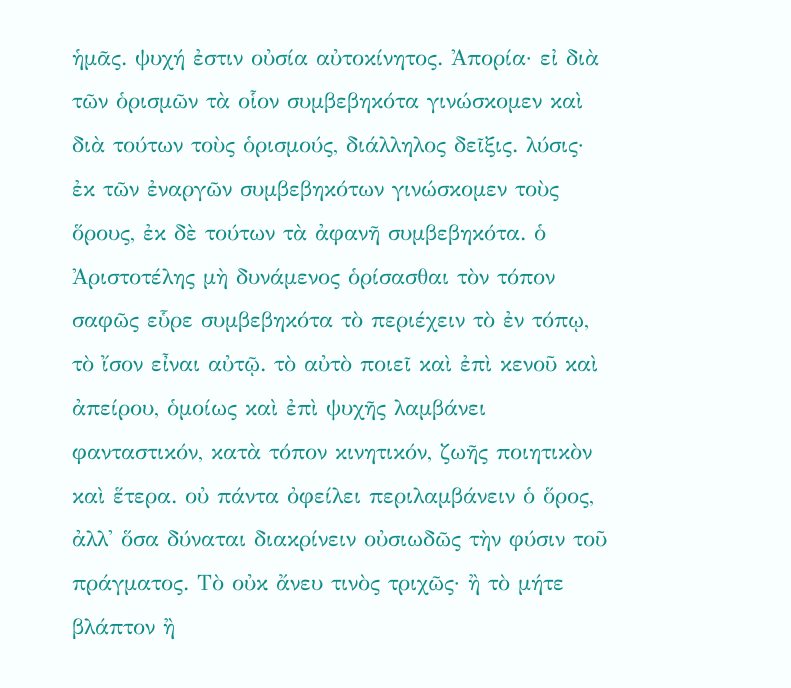ἡμᾶς. ψυχή ἐστιν οὐσία αὐτοκίνητος. Ἀπορία· εἰ διὰ τῶν ὁρισμῶν τὰ οἷον συμβεβηκότα γινώσκομεν καὶ διὰ τούτων τοὺς ὁρισμούς, διάλληλος δεῖξις. λύσις· ἐκ τῶν ἐναργῶν συμβεβηκότων γινώσκομεν τοὺς ὅρους, ἐκ δὲ τούτων τὰ ἀφανῆ συμβεβηκότα. ὁ Ἀριστοτέλης μὴ δυνάμενος ὁρίσασθαι τὸν τόπον σαφῶς εὗρε συμβεβηκότα τὸ περιέχειν τὸ ἐν τόπῳ, τὸ ἴσον εἶναι αὐτῷ. τὸ αὐτὸ ποιεῖ καὶ ἐπὶ κενοῦ καὶ ἀπείρου, ὁμοίως καὶ ἐπὶ ψυχῆς λαμβάνει φανταστικόν, κατὰ τόπον κινητικόν, ζωῆς ποιητικὸν καὶ ἕτερα. οὐ πάντα ὀφείλει περιλαμβάνειν ὁ ὅρος, ἀλλ' ὅσα δύναται διακρίνειν οὐσιωδῶς τὴν φύσιν τοῦ πράγματος. Τὸ οὐκ ἄνευ τινὸς τριχῶς· ἢ τὸ μήτε βλάπτον ἢ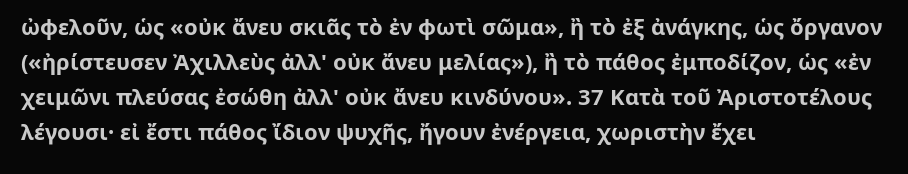ὠφελοῦν, ὡς «οὐκ ἄνευ σκιᾶς τὸ ἐν φωτὶ σῶμα», ἢ τὸ ἐξ ἀνάγκης, ὡς ὄργανον («ἠρίστευσεν Ἀχιλλεὺς ἀλλ' οὐκ ἄνευ μελίας»), ἢ τὸ πάθος ἐμποδίζον, ὡς «ἐν χειμῶνι πλεύσας ἐσώθη ἀλλ' οὐκ ἄνευ κινδύνου». 37 Κατὰ τοῦ Ἀριστοτέλους λέγουσι· εἰ ἔστι πάθος ἴδιον ψυχῆς, ἤγουν ἐνέργεια, χωριστὴν ἔχει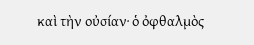καὶ τὴν οὐσίαν· ὁ ὀφθαλμὸς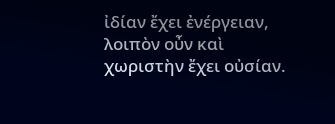ἰδίαν ἔχει ἐνέργειαν, λοιπὸν οὖν καὶ χωριστὴν ἔχει οὐσίαν.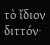τὸ ἴδιον διττόν·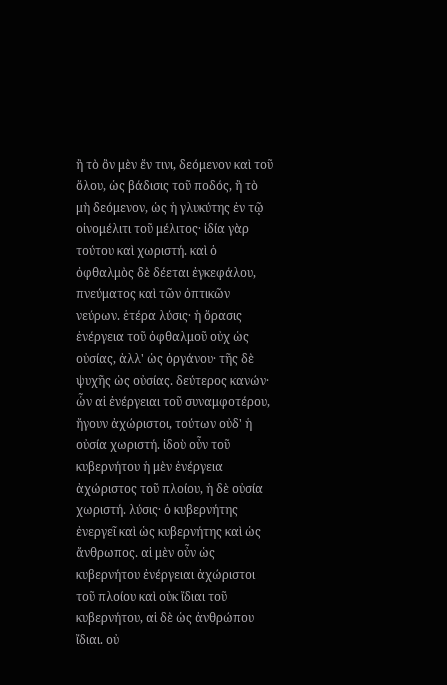ἢ τὸ ὂν μὲν ἔν τινι, δεόμενον καὶ τοῦ ὅλου, ὡς βάδισις τοῦ ποδός, ἢ τὸ μὴ δεόμενον, ὡς ἡ γλυκύτης ἐν τῷ οἰνομέλιτι τοῦ μέλιτος· ἰδία γὰρ τούτου καὶ χωριστή. καὶ ὁ ὀφθαλμὸς δὲ δέεται ἐγκεφάλου, πνεύματος καὶ τῶν ὀπτικῶν νεύρων. ἑτέρα λύσις· ἡ ὅρασις ἐνέργεια τοῦ ὀφθαλμοῦ οὐχ ὡς οὐσίας, ἀλλ' ὡς ὀργάνου· τῆς δὲ ψυχῆς ὡς οὐσίας. δεύτερος κανών· ὧν αἱ ἐνέργειαι τοῦ συναμφοτέρου, ἤγουν ἀχώριστοι, τούτων οὐδ' ἡ οὐσία χωριστή. ἰδοὺ οὖν τοῦ κυβερνήτου ἡ μὲν ἐνέργεια ἀχώριστος τοῦ πλοίου, ἡ δὲ οὐσία χωριστή. λύσις· ὁ κυβερνήτης ἐνεργεῖ καὶ ὡς κυβερνήτης καὶ ὡς ἄνθρωπος. αἱ μὲν οὖν ὡς κυβερνήτου ἐνέργειαι ἀχώριστοι τοῦ πλοίου καὶ οὐκ ἴδιαι τοῦ κυβερνήτου, αἱ δὲ ὡς ἀνθρώπου ἴδιαι. οὐ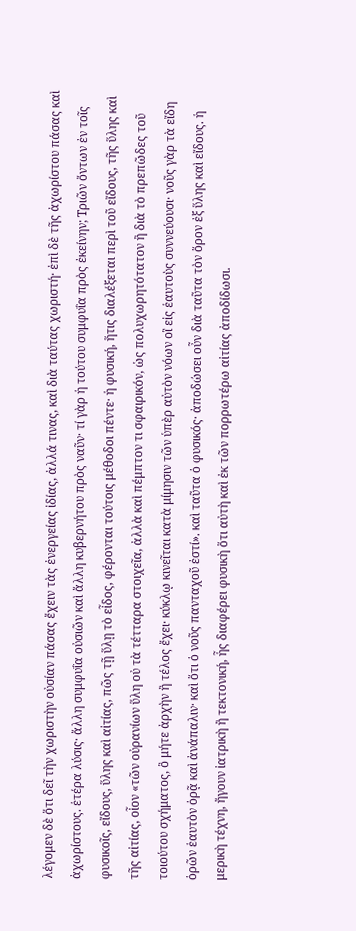λέγομεν δὲ ὅτι δεῖ τὴν χωριστὴν οὐσίαν πάσας ἔχειν τὰς ἐνεργείας ἰδίας, ἀλλά τινας, καὶ διὰ ταύτας χωριστή· ἐπὶ δὲ τῆς ἀχωρίστου πάσας καὶ ἀχωρίστους. ἑτέρα λύσις· ἄλλη συμφυΐα οὐσιῶν καὶ ἄλλη κυβερνήτου πρὸς ναῦν· τί γὰρ ἡ τούτου συμφυΐα πρὸς ἐκείνην; Τριῶν ὄντων ἐν τοῖς φυσικοῖς, εἴδους, ὕλης καὶ αἰτίας, πῶς τῇ ὕλῃ τὸ εἶδος, φέρονται τούτοις μέθοδοι πέντε· ἡ φυσική, ἥτις διαλέξεται περὶ τοῦ εἴδους, τῆς ὕλης καὶ τῆς αἰτίας, οἷον «τῶν οὐρανίων ὕλη οὐ τὰ τέτταρα στοιχεῖα, ἀλλὰ καὶ πέμπτον τι σφαιρικόν, ὡς πολυχωρητότατον ἢ διὰ τὸ πρεπῶδες τοῦ τοιούτου σχήματος, ὃ μήτε ἀρχὴν ἢ τέλος ἔχει· κύκλῳ κινεῖται κατὰ μίμησιν τῶν ὑπὲρ αὐτὸν νόων οἳ εἰς ἑαυτοὺς συννεύουσι· νοῦς γὰρ τὰ εἴδη ὁρῶν ἑαυτὸν ὁρᾷ καὶ ἀνάπαλιν· καὶ ὅτι ὁ νοῦς πανταχοῦ ἐστί». καὶ ταῦτα ὁ φυσικός· ἀποδώσει οὖν διὰ ταῦτα τὸν ὅρον ἐξ ὕλης καὶ εἴδους. ἡ μερικὴ τέχνη, ἤγουν ἰατρικὴ ἢ τεκτονική, ἧς διαφέρει φυσικὴ ὅτι αὐτὴ καὶ ἐκ τῶν πορρωτέρω αἰτίας ἀποδίδωσι.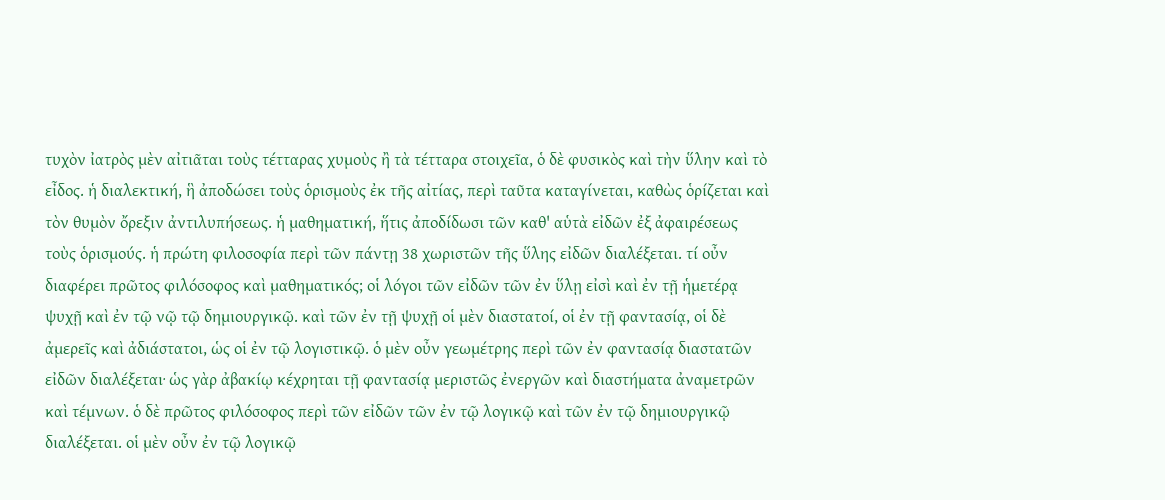τυχὸν ἰατρὸς μὲν αἰτιᾶται τοὺς τέτταρας χυμοὺς ἢ τὰ τέτταρα στοιχεῖα, ὁ δὲ φυσικὸς καὶ τὴν ὕλην καὶ τὸ εἶδος. ἡ διαλεκτική, ἣ ἀποδώσει τοὺς ὁρισμοὺς ἐκ τῆς αἰτίας, περὶ ταῦτα καταγίνεται, καθὼς ὁρίζεται καὶ τὸν θυμὸν ὄρεξιν ἀντιλυπήσεως. ἡ μαθηματική, ἥτις ἀποδίδωσι τῶν καθ' αὑτὰ εἰδῶν ἐξ ἀφαιρέσεως τοὺς ὁρισμούς. ἡ πρώτη φιλοσοφία περὶ τῶν πάντῃ 38 χωριστῶν τῆς ὕλης εἰδῶν διαλέξεται. τί οὖν διαφέρει πρῶτος φιλόσοφος καὶ μαθηματικός; οἱ λόγοι τῶν εἰδῶν τῶν ἐν ὕλῃ εἰσὶ καὶ ἐν τῇ ἡμετέρᾳ ψυχῇ καὶ ἐν τῷ νῷ τῷ δημιουργικῷ. καὶ τῶν ἐν τῇ ψυχῇ οἱ μὲν διαστατοί, οἱ ἐν τῇ φαντασίᾳ, οἱ δὲ ἀμερεῖς καὶ ἀδιάστατοι, ὡς οἱ ἐν τῷ λογιστικῷ. ὁ μὲν οὖν γεωμέτρης περὶ τῶν ἐν φαντασίᾳ διαστατῶν εἰδῶν διαλέξεται· ὡς γὰρ ἀβακίῳ κέχρηται τῇ φαντασίᾳ μεριστῶς ἐνεργῶν καὶ διαστήματα ἀναμετρῶν καὶ τέμνων. ὁ δὲ πρῶτος φιλόσοφος περὶ τῶν εἰδῶν τῶν ἐν τῷ λογικῷ καὶ τῶν ἐν τῷ δημιουργικῷ διαλέξεται. οἱ μὲν οὖν ἐν τῷ λογικῷ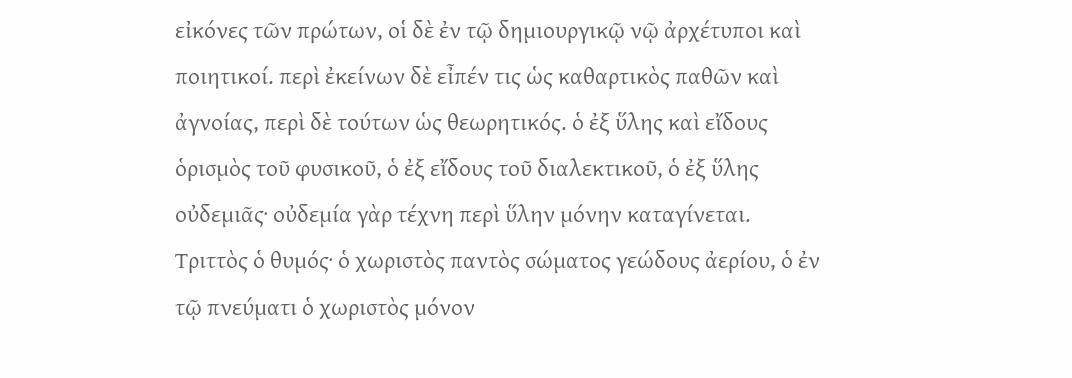εἰκόνες τῶν πρώτων, οἱ δὲ ἐν τῷ δημιουργικῷ νῷ ἀρχέτυποι καὶ ποιητικοί. περὶ ἐκείνων δὲ εἶπέν τις ὡς καθαρτικὸς παθῶν καὶ ἀγνοίας, περὶ δὲ τούτων ὡς θεωρητικός. ὁ ἐξ ὕλης καὶ εἴδους ὁρισμὸς τοῦ φυσικοῦ, ὁ ἐξ εἴδους τοῦ διαλεκτικοῦ, ὁ ἐξ ὕλης οὐδεμιᾶς· οὐδεμία γὰρ τέχνη περὶ ὕλην μόνην καταγίνεται. Τριττὸς ὁ θυμός· ὁ χωριστὸς παντὸς σώματος γεώδους ἀερίου, ὁ ἐν τῷ πνεύματι ὁ χωριστὸς μόνον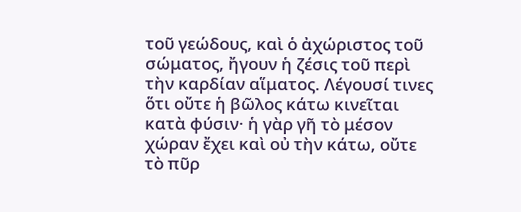τοῦ γεώδους, καὶ ὁ ἀχώριστος τοῦ σώματος, ἤγουν ἡ ζέσις τοῦ περὶ τὴν καρδίαν αἵματος. Λέγουσί τινες ὅτι οὔτε ἡ βῶλος κάτω κινεῖται κατὰ φύσιν· ἡ γὰρ γῆ τὸ μέσον χώραν ἔχει καὶ οὐ τὴν κάτω, οὔτε τὸ πῦρ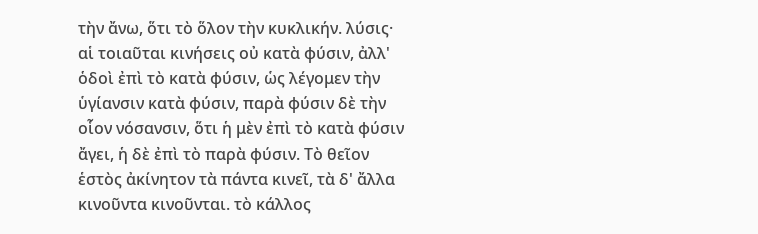τὴν ἄνω, ὅτι τὸ ὅλον τὴν κυκλικήν. λύσις· αἱ τοιαῦται κινήσεις οὐ κατὰ φύσιν, ἀλλ' ὁδοὶ ἐπὶ τὸ κατὰ φύσιν, ὡς λέγομεν τὴν ὑγίανσιν κατὰ φύσιν, παρὰ φύσιν δὲ τὴν οἷον νόσανσιν, ὅτι ἡ μὲν ἐπὶ τὸ κατὰ φύσιν ἄγει, ἡ δὲ ἐπὶ τὸ παρὰ φύσιν. Τὸ θεῖον ἑστὸς ἀκίνητον τὰ πάντα κινεῖ, τὰ δ' ἄλλα κινοῦντα κινοῦνται. τὸ κάλλος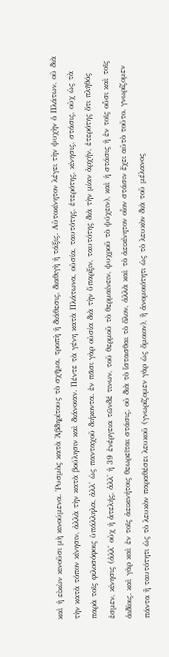καὶ ἡ εἰκὼν κινοῦσι μὴ κινούμενα. Ῥυσμὸς κατὰ Ἀβδηρίτους τὸ σχῆμα, τροπὴ ἡ διάθεσις, διαθιγὴ ἡ τάξις. Αὐτοκίνητον λέγει τὴν ψυχὴν ὁ Πλάτων, οὐ διὰ τὴν κατὰ τόπον κίνησιν, ἀλλὰ τὴν κατὰ βούλησιν καὶ διάνοιαν. Πέντε τὰ γένη κατὰ Πλάτωνα, οὐσία, ταυτότης, ἑτερότης, κίνησις, στάσις, οὐχ ὡς τὰ παρὰ τοῖς φιλοσόφοις ὑπάλληλα, ἀλλ' ὡς πανταχοῦ διήκοντα. ἐν πᾶσι γὰρ οὐσία διὰ τὴν ὕπαρξιν, ταυτότης διὰ τὴν μίαν ἀρχήν, ἑτερότης ὅτι πλῆθός ἐσμεν, κίνησις (ἀλλ' οὐχ ἡ ἀτελής, ἀλλ' ἡ 39 ἐνέργεια τῶνδέ τινων, τοῦ θερμοῦ τὸ θερμαίνειν, ψυχροῦ τὸ ψύχειν), καὶ ἡ στάσις ἡ ἐν τοῖς οὖσι καὶ τοῖς ἀιδίοις. καὶ γὰρ καὶ ἐν τοῖς ἀεικινήτοις θεωρεῖται στάσις, οὐ διὰ τὸ ἵστασθαι τὸ ὅλον, ἀλλὰ καὶ τὸ ἀεικίνητον οἷον στάσιν ἔχει αὐτὸ τοῦτο. γνωρίζομεν πάντα ἢ ταυτότητι ὡς τὸ λευκὸν παραθέσει λευκοῦ (γνωρίζομεν γὰρ ὡς ὅμοιον), ἢ ἀνομοιότητι ὡς τὸ λευκὸν διὰ τοῦ μέλανος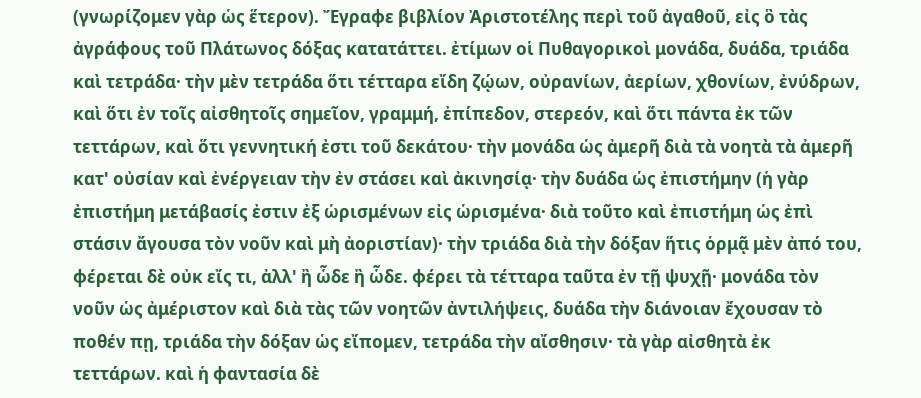(γνωρίζομεν γὰρ ὡς ἕτερον). Ἔγραφε βιβλίον Ἀριστοτέλης περὶ τοῦ ἀγαθοῦ, εἰς ὃ τὰς ἀγράφους τοῦ Πλάτωνος δόξας κατατάττει. ἐτίμων οἱ Πυθαγορικοὶ μονάδα, δυάδα, τριάδα καὶ τετράδα· τὴν μὲν τετράδα ὅτι τέτταρα εἴδη ζῴων, οὐρανίων, ἀερίων, χθονίων, ἐνύδρων, καὶ ὅτι ἐν τοῖς αἰσθητοῖς σημεῖον, γραμμή, ἐπίπεδον, στερεόν, καὶ ὅτι πάντα ἐκ τῶν τεττάρων, καὶ ὅτι γεννητική ἐστι τοῦ δεκάτου· τὴν μονάδα ὡς ἀμερῆ διὰ τὰ νοητὰ τὰ ἀμερῆ κατ' οὐσίαν καὶ ἐνέργειαν τὴν ἐν στάσει καὶ ἀκινησίᾳ· τὴν δυάδα ὡς ἐπιστήμην (ἡ γὰρ ἐπιστήμη μετάβασίς ἐστιν ἐξ ὡρισμένων εἰς ὡρισμένα· διὰ τοῦτο καὶ ἐπιστήμη ὡς ἐπὶ στάσιν ἄγουσα τὸν νοῦν καὶ μὴ ἀοριστίαν)· τὴν τριάδα διὰ τὴν δόξαν ἥτις ὁρμᾷ μὲν ἀπό του, φέρεται δὲ οὐκ εἴς τι, ἀλλ' ἢ ὧδε ἢ ὧδε. φέρει τὰ τέτταρα ταῦτα ἐν τῇ ψυχῇ· μονάδα τὸν νοῦν ὡς ἀμέριστον καὶ διὰ τὰς τῶν νοητῶν ἀντιλήψεις, δυάδα τὴν διάνοιαν ἔχουσαν τὸ ποθέν πῃ, τριάδα τὴν δόξαν ὡς εἴπομεν, τετράδα τὴν αἴσθησιν· τὰ γὰρ αἰσθητὰ ἐκ τεττάρων. καὶ ἡ φαντασία δὲ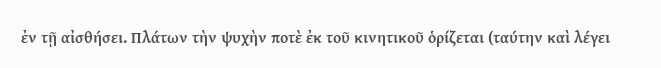ἐν τῇ αἰσθήσει. Πλάτων τὴν ψυχὴν ποτὲ ἐκ τοῦ κινητικοῦ ὁρίζεται (ταύτην καὶ λέγει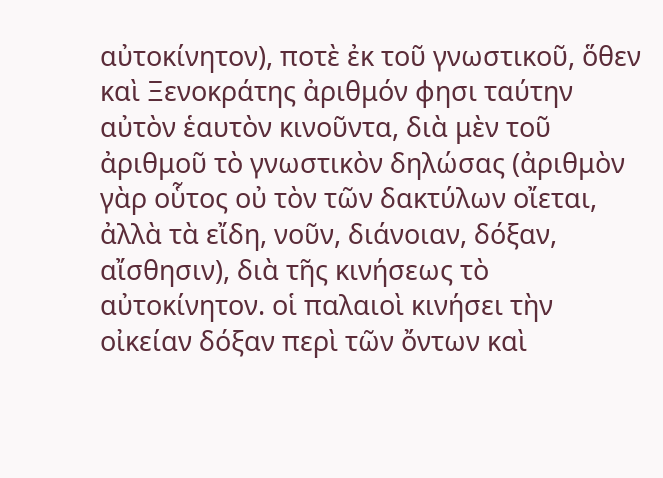αὐτοκίνητον), ποτὲ ἐκ τοῦ γνωστικοῦ, ὅθεν καὶ Ξενοκράτης ἀριθμόν φησι ταύτην αὐτὸν ἑαυτὸν κινοῦντα, διὰ μὲν τοῦ ἀριθμοῦ τὸ γνωστικὸν δηλώσας (ἀριθμὸν γὰρ οὗτος οὐ τὸν τῶν δακτύλων οἴεται, ἀλλὰ τὰ εἴδη, νοῦν, διάνοιαν, δόξαν, αἴσθησιν), διὰ τῆς κινήσεως τὸ αὐτοκίνητον. οἱ παλαιοὶ κινήσει τὴν οἰκείαν δόξαν περὶ τῶν ὄντων καὶ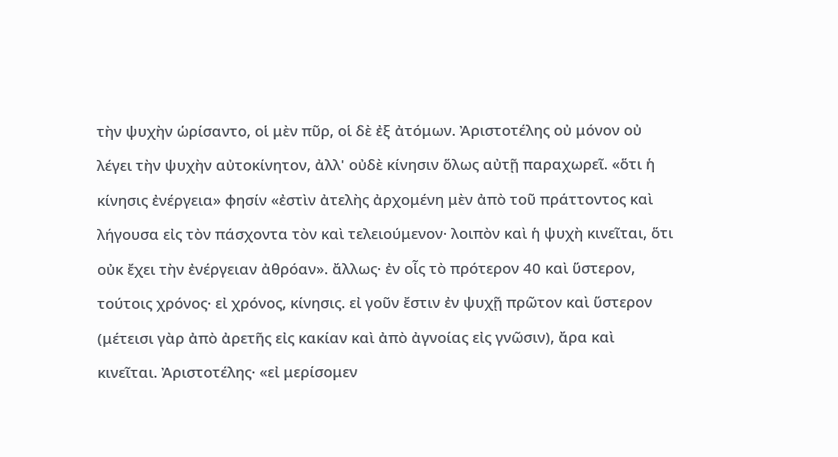τὴν ψυχὴν ὡρίσαντο, οἱ μὲν πῦρ, οἱ δὲ ἐξ ἀτόμων. Ἀριστοτέλης οὐ μόνον οὐ λέγει τὴν ψυχὴν αὐτοκίνητον, ἀλλ' οὐδὲ κίνησιν ὅλως αὐτῇ παραχωρεῖ. «ὅτι ἡ κίνησις ἐνέργεια» φησίν «ἐστὶν ἀτελὴς ἀρχομένη μὲν ἀπὸ τοῦ πράττοντος καὶ λήγουσα εἰς τὸν πάσχοντα τὸν καὶ τελειούμενον· λοιπὸν καὶ ἡ ψυχὴ κινεῖται, ὅτι οὐκ ἔχει τὴν ἐνέργειαν ἀθρόαν». ἄλλως· ἐν οἷς τὸ πρότερον 40 καὶ ὕστερον, τούτοις χρόνος· εἰ χρόνος, κίνησις. εἰ γοῦν ἔστιν ἐν ψυχῇ πρῶτον καὶ ὕστερον (μέτεισι γὰρ ἀπὸ ἀρετῆς εἰς κακίαν καὶ ἀπὸ ἀγνοίας εἰς γνῶσιν), ἄρα καὶ κινεῖται. Ἀριστοτέλης· «εἰ μερίσομεν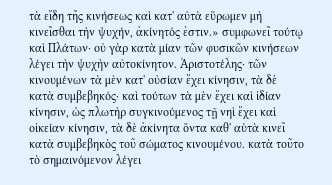τὰ εἴδη τῆς κινήσεως καὶ κατ' αὐτὰ εὕρωμεν μὴ κινεῖσθαι τὴν ψυχήν, ἀκίνητός ἐστιν.» συμφωνεῖ τούτῳ καὶ Πλάτων· οὐ γὰρ κατὰ μίαν τῶν φυσικῶν κινήσεων λέγει τὴν ψυχὴν αὐτοκίνητον. Ἀριστοτέλης· τῶν κινουμένων τὰ μὲν κατ' οὐσίαν ἔχει κίνησιν, τὰ δὲ κατὰ συμβεβηκός· καὶ τούτων τὰ μὲν ἔχει καὶ ἰδίαν κίνησιν, ὡς πλωτὴρ συγκινούμενος τῇ νηὶ ἔχει καὶ οἰκείαν κίνησιν, τὰ δὲ ἀκίνητα ὄντα καθ' αὑτὰ κινεῖ κατὰ συμβεβηκὸς τοῦ σώματος κινουμένου. κατὰ τοῦτο τὸ σημαινόμενον λέγει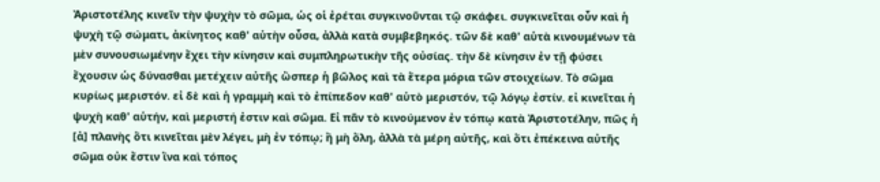Ἀριστοτέλης κινεῖν τὴν ψυχὴν τὸ σῶμα, ὡς οἱ ἐρέται συγκινοῦνται τῷ σκάφει. συγκινεῖται οὖν καὶ ἡ ψυχὴ τῷ σώματι, ἀκίνητος καθ' αὑτὴν οὖσα, ἀλλὰ κατὰ συμβεβηκός. τῶν δὲ καθ' αὑτὰ κινουμένων τὰ μὲν συνουσιωμένην ἔχει τὴν κίνησιν καὶ συμπληρωτικὴν τῆς οὐσίας. τὴν δὲ κίνησιν ἐν τῇ φύσει ἔχουσιν ὡς δύνασθαι μετέχειν αὐτῆς ὥσπερ ἡ βῶλος καὶ τὰ ἕτερα μόρια τῶν στοιχείων. Τὸ σῶμα κυρίως μεριστόν. εἰ δὲ καὶ ἡ γραμμὴ καὶ τὸ ἐπίπεδον καθ' αὑτὸ μεριστόν, τῷ λόγῳ ἐστίν. εἰ κινεῖται ἡ ψυχὴ καθ' αὑτήν, καὶ μεριστή ἐστιν καὶ σῶμα. Εἰ πᾶν τὸ κινούμενον ἐν τόπῳ κατὰ Ἀριστοτέλην, πῶς ἡ [ἀ] πλανὴς ὅτι κινεῖται μὲν λέγει, μὴ ἐν τόπῳ; ἢ μὴ ὅλη, ἀλλὰ τὰ μέρη αὐτῆς, καὶ ὅτι ἐπέκεινα αὐτῆς σῶμα οὐκ ἔστιν ἵνα καὶ τόπος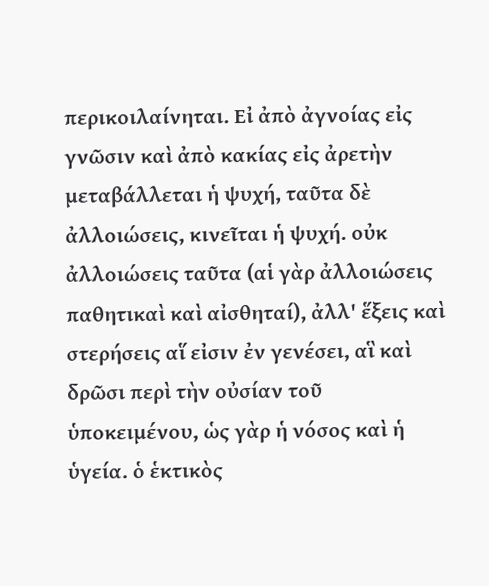περικοιλαίνηται. Εἰ ἀπὸ ἀγνοίας εἰς γνῶσιν καὶ ἀπὸ κακίας εἰς ἀρετὴν μεταβάλλεται ἡ ψυχή, ταῦτα δὲ ἀλλοιώσεις, κινεῖται ἡ ψυχή. οὐκ ἀλλοιώσεις ταῦτα (αἱ γὰρ ἀλλοιώσεις παθητικαὶ καὶ αἰσθηταί), ἀλλ' ἕξεις καὶ στερήσεις αἵ εἰσιν ἐν γενέσει, αἳ καὶ δρῶσι περὶ τὴν οὐσίαν τοῦ ὑποκειμένου, ὡς γὰρ ἡ νόσος καὶ ἡ ὑγεία. ὁ ἑκτικὸς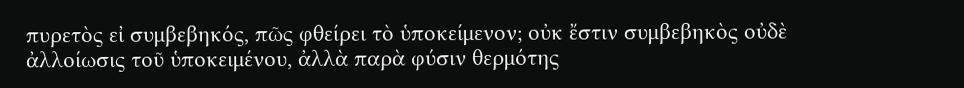πυρετὸς εἰ συμβεβηκός, πῶς φθείρει τὸ ὑποκείμενον; οὐκ ἔστιν συμβεβηκὸς οὐδὲ ἀλλοίωσις τοῦ ὑποκειμένου, ἀλλὰ παρὰ φύσιν θερμότης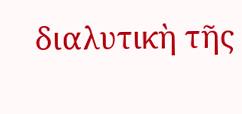διαλυτικὴ τῆς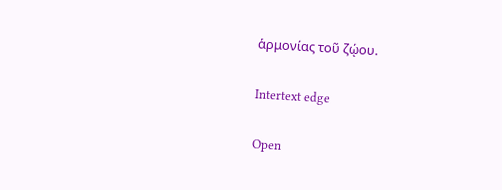ἁρμονίας τοῦ ζῴου.

Intertext edge

Open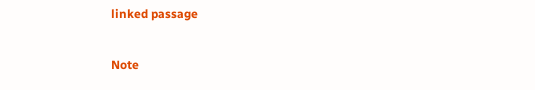linked passage

Note